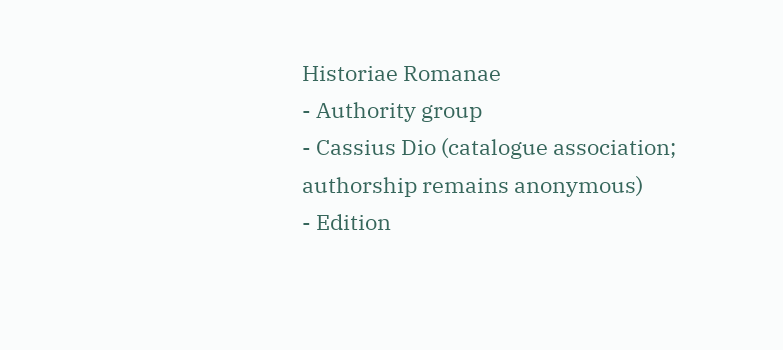Historiae Romanae
- Authority group
- Cassius Dio (catalogue association; authorship remains anonymous)
- Edition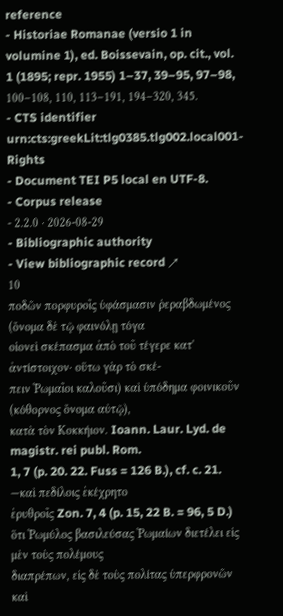reference
- Historiae Romanae (versio 1 in volumine 1), ed. Boissevain, op. cit., vol. 1 (1895; repr. 1955) 1–37, 39–95, 97–98, 100–108, 110, 113–191, 194–320, 345.
- CTS identifier
urn:cts:greekLit:tlg0385.tlg002.local001- Rights
- Document TEI P5 local en UTF-8.
- Corpus release
- 2.2.0 · 2026-08-29
- Bibliographic authority
- View bibliographic record ↗
10
ποδῶν πορφυροῖς ὑφάσμασιν ῥεραβδωμένος (ὄνομα δὲ τῷ φαινόλῃ τόγα
οἱονεὶ σκέπασμα ἀπὸ τοῦ τέγερε κατ' ἀντίστοιχον· οὕτω γὰρ τὸ σκέ-
πειν Ῥωμαῖοι καλοῦσι) καὶ ὑπόδημα φοινικοῦν (κόθορνος ὄνομα αὐτῷ),
κατὰ τὸν Κοκκήιον. Ioann. Laur. Lyd. de magistr. rei publ. Rom.
1, 7 (p. 20. 22. Fuss = 126 B.), cf. c. 21. —καὶ πεδίλοις ἐκέχρητο
ἐρυθροῖς Zon. 7, 4 (p. 15, 22 B. = 96, 5 D.)
ὅτι Ῥωμύλος βασιλεύσας Ῥωμαίων διετέλει εἰς μὲν τοὺς πολέμους
διαπρέπων, εἰς δὲ τοὺς πολίτας ὑπερφρονῶν καὶ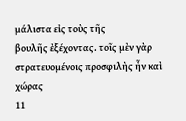μάλιστα εἰς τοὺς τῆς
βουλῆς ἐξέχοντας. τοῖς μὲν γὰρ στρατευομένοις προσφιλὴς ἦν καὶ χώρας
11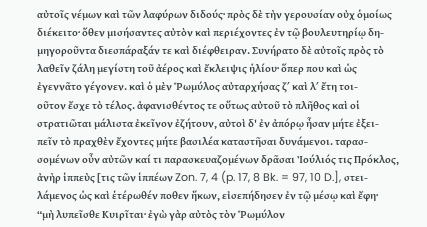αὐτοῖς νέμων καὶ τῶν λαφύρων διδούς· πρὸς δὲ τὴν γερουσίαν οὐχ ὁμοίως
διέκειτο· ὅθεν μισήσαντες αὐτὸν καὶ περιέχοντες ἐν τῷ βουλευτηρίῳ δη-
μηγοροῦντα διεσπάραξάν τε καὶ διέφθειραν. Συνήρατο δὲ αὐτοῖς πρὸς τὸ
λαθεῖν ζάλη μεγίστη τοῦ ἀέρος καὶ ἔκλειψις ἡλίου· ὅπερ που καὶ ὡς
ἐγεννᾶτο γέγονεν. καὶ ὁ μὲν Ῥωμύλος αὐταρχήσας ζʹ καὶ λʹ ἔτη τοι-
οῦτον ἔσχε τὸ τέλος. ἀφανισθέντος τε οὕτως αὐτοῦ τὸ πλῆθος καὶ οἱ
στρατιῶται μάλιστα ἐκεῖνον ἐζήτουν, αὐτοὶ δ' ἐν ἀπόρῳ ἦσαν μήτε ἐξει-
πεῖν τὸ πραχθὲν ἔχοντες μήτε βασιλέα καταστῆσαι δυνάμενοι. ταρασ-
σομένων οὖν αὐτῶν καί τι παρασκευαζομένων δρᾶσαι Ἰούλιός τις Πρόκλος,
ἀνὴρ ἱππεὺς [τις τῶν ἱππέων Zon. 7, 4 (p. 17, 8 Bk. = 97, 10 D.], στει-
λάμενος ὡς καὶ ἑτέρωθέν ποθεν ἥκων, εἰσεπήδησεν ἐν τῷ μέσῳ καὶ ἔφη·
“μὴ λυπεῖσθε Κυιρῖται· ἐγὼ γὰρ αὐτὸς τὸν Ῥωμύλον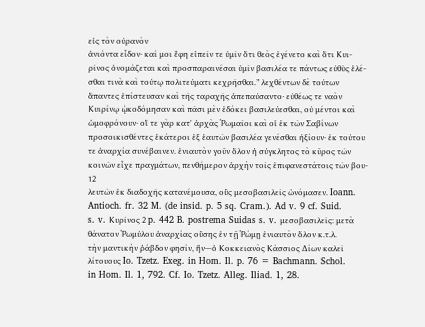εἰς τὸν οὐρανὸν
ἀνιόντα εἶδον· καί μοι ἔφη εἰπεῖν τε ὑμῖν ὅτι θεὸς ἐγένετο καὶ ὅτι Κυι-
ρῖνος ὀνομάζεται καὶ προσπαραινέσαι ὑμῖν βασιλέα τε πάντως εὐθὺς ἑλέ-
σθαι τινὰ καὶ τούτῳ πολιτεύματι κεχρῆσθαι.” λεχθέντων δὲ τούτων
ἅπαντες ἐπίστευσαν καὶ τῆς ταραχῆς ἀπεπαύσαντο· εὐθέως τε ναὸν
Κυιρίνῳ ᾠκοδόμησαν καὶ πᾶσι μὲν ἐδόκει βασιλεύεσθαι, οὐ μέντοι καὶ
ὡμοφρόνουν· οἵ τε γὰρ κατ' ἀρχὰς Ῥωμαῖοι καὶ οἱ ἐκ τῶν Σαβίνων
προσοικισθέντες ἑκάτεροι ἐξ ἑαυτῶν βασιλέα γενέσθαι ἠξίουν· ἐκ τούτου
τε ἀναρχία συνέβαινεν. ἐνιαυτὸν γοῦν ὅλον ἡ σύγκλητος τὸ κῦρος τῶν
κοινῶν εἶχε πραγμάτων, πενθήμερον ἀρχὴν τοῖς ἐπιφανεστάτοις τῶν βου-
12
λευτῶν ἐκ διαδοχῆς κατανέμουσα, οὓς μεσοβασιλεῖς ὠνόμασεν. Ioann.
Antioch. fr. 32 M. (de insid. p. 5 sq. Cram.). Ad v. 9 cf. Suid.
s. v. Κυρῖνος 2 p. 442 B. postrema Suidas s. v. μεσοβασιλεῖς: μετὰ
θάνατον Ῥωμύλου ἀναρχίας οὔσης ἐν τῇ Ῥώμῃ ἐνιαυτὸν ὅλον κ.τ.λ.
τὴν μαντικὴν ῥάβδον φησίν, ἣν—ὁ Κοκκειανὸς Κάσσιος Δίων καλεῖ
λίτουους Io. Tzetz. Exeg. in Hom. Il. p. 76 = Bachmann. Schol.
in Hom. Il. 1, 792. Cf. Io. Tzetz. Alleg. Iliad. 1, 28.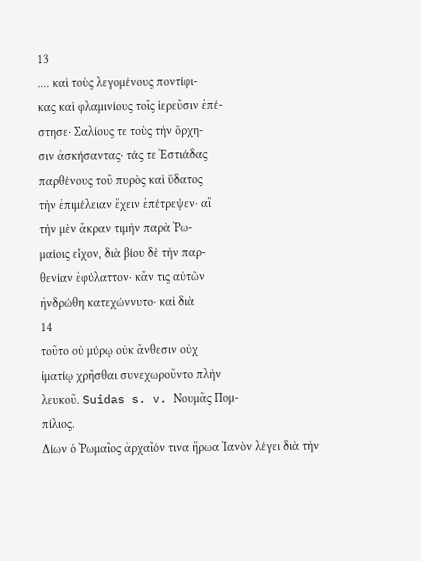13
.... καὶ τοὺς λεγομένους ποντίφι-
κας καὶ φλαμινίους τοῖς ἱερεῦσιν ἐπέ-
στησε· Σαλίους τε τοὺς τὴν ὄρχη-
σιν ἀσκήσαντας· τάς τε Ἑστιάδας
παρθένους τοῦ πυρὸς καὶ ὕδατος
τὴν ἐπιμέλειαν ἔχειν ἐπέτρεψεν· αἳ
τὴν μὲν ἄκραν τιμὴν παρὰ Ῥω-
μαίοις εἶχον, διὰ βίου δὲ τὴν παρ-
θενίαν ἐφύλαττον· κἄν τις αὐτῶν
ἠνδρώθη κατεχώννυτο· καὶ διὰ
14
τοῦτο οὐ μύρῳ οὐκ ἄνθεσιν οὐχ
ἱματίῳ χρῆσθαι συνεχωροῦντο πλὴν
λευκοῦ. Suidas s. v. Νουμᾶς Πομ-
πίλιος.
Δίων ὁ Ῥωμαῖος ἀρχαῖόν τινα ἥρωα Ἰανὸν λέγει διὰ τὴν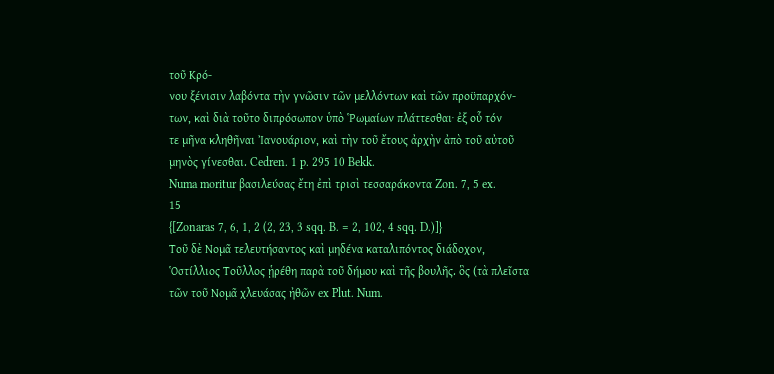τοῦ Κρό-
νου ξένισιν λαβόντα τὴν γνῶσιν τῶν μελλόντων καὶ τῶν προϋπαρχόν-
των, καὶ διὰ τοῦτο διπρόσωπον ὑπὸ Ῥωμαίων πλάττεσθαι· ἐξ οὗ τόν
τε μῆνα κληθῆναι Ἰανουάριον, καὶ τὴν τοῦ ἔτους ἀρχὴν ἀπὸ τοῦ αὐτοῦ
μηνὸς γίνεσθαι. Cedren. 1 p. 295 10 Bekk.
Numa moritur βασιλεύσας ἔτη ἐπὶ τρισὶ τεσσαράκοντα Zon. 7, 5 ex.
15
{[Zonaras 7, 6, 1, 2 (2, 23, 3 sqq. B. = 2, 102, 4 sqq. D.)]}
Τοῦ δὲ Νομᾶ τελευτήσαντος καὶ μηδένα καταλιπόντος διάδοχον,
Ὁστίλλιος Τοῦλλος ᾑρέθη παρὰ τοῦ δήμου καὶ τῆς βουλῆς. ὃς (τὰ πλεῖστα
τῶν τοῦ Νομᾶ χλευάσας ἠθῶν ex Plut. Num.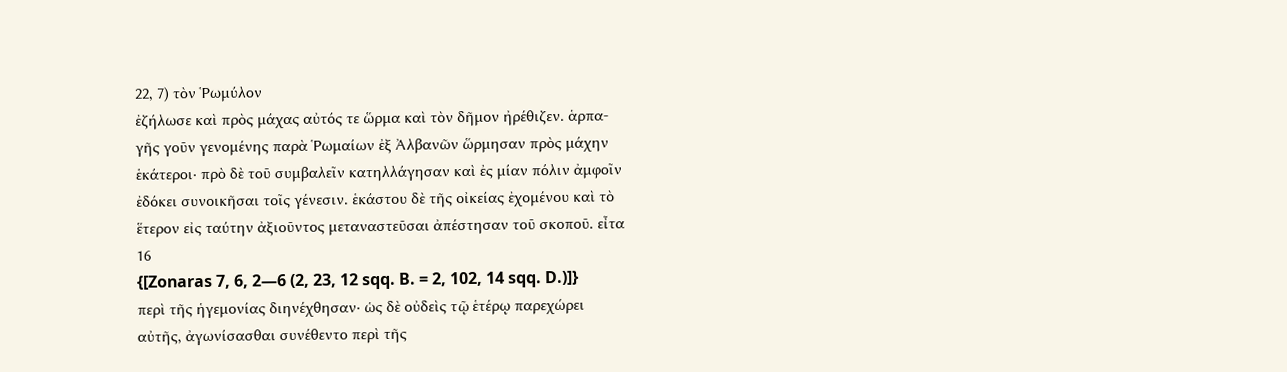22, 7) τὸν Ῥωμύλον
ἐζήλωσε καὶ πρὸς μάχας αὐτός τε ὥρμα καὶ τὸν δῆμον ἠρέθιζεν. ἁρπα-
γῆς γοῦν γενομένης παρὰ Ῥωμαίων ἐξ Ἀλβανῶν ὥρμησαν πρὸς μάχην
ἑκάτεροι· πρὸ δὲ τοῦ συμβαλεῖν κατηλλάγησαν καὶ ἐς μίαν πόλιν ἀμφοῖν
ἐδόκει συνοικῆσαι τοῖς γένεσιν. ἑκάστου δὲ τῆς οἰκείας ἐχομένου καὶ τὸ
ἕτερον εἰς ταύτην ἀξιοῦντος μεταναστεῦσαι ἀπέστησαν τοῦ σκοποῦ. εἶτα
16
{[Zonaras 7, 6, 2—6 (2, 23, 12 sqq. B. = 2, 102, 14 sqq. D.)]}
περὶ τῆς ἡγεμονίας διηνέχθησαν· ὡς δὲ οὐδεὶς τῷ ἑτέρῳ παρεχώρει
αὐτῆς, ἀγωνίσασθαι συνέθεντο περὶ τῆς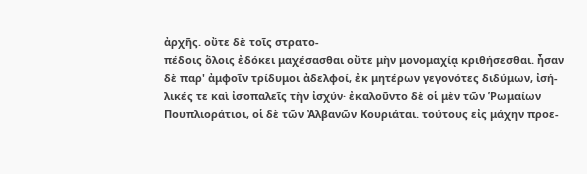ἀρχῆς. οὔτε δὲ τοῖς στρατο-
πέδοις ὅλοις ἐδόκει μαχέσασθαι οὔτε μὴν μονομαχίᾳ κριθήσεσθαι. ἦσαν
δὲ παρ' ἀμφοῖν τρίδυμοι ἀδελφοί, ἐκ μητέρων γεγονότες διδύμων, ἰσή-
λικές τε καὶ ἰσοπαλεῖς τὴν ἰσχύν· ἐκαλοῦντο δὲ οἱ μὲν τῶν Ῥωμαίων
Πουπλιοράτιοι, οἱ δὲ τῶν Ἀλβανῶν Κουριάται. τούτους εἰς μάχην προε-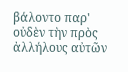βάλοντο παρ' οὐδὲν τὴν πρὸς ἀλλήλους αὐτῶν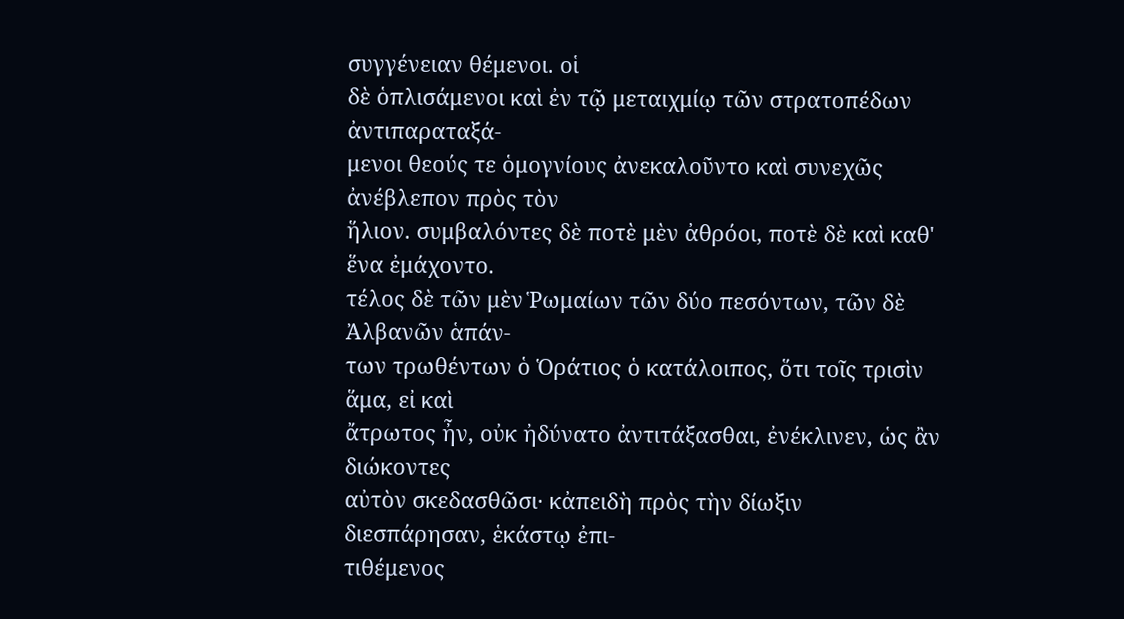συγγένειαν θέμενοι. οἱ
δὲ ὁπλισάμενοι καὶ ἐν τῷ μεταιχμίῳ τῶν στρατοπέδων ἀντιπαραταξά-
μενοι θεούς τε ὁμογνίους ἀνεκαλοῦντο καὶ συνεχῶς ἀνέβλεπον πρὸς τὸν
ἥλιον. συμβαλόντες δὲ ποτὲ μὲν ἀθρόοι, ποτὲ δὲ καὶ καθ' ἕνα ἐμάχοντο.
τέλος δὲ τῶν μὲν Ῥωμαίων τῶν δύο πεσόντων, τῶν δὲ Ἀλβανῶν ἁπάν-
των τρωθέντων ὁ Ὁράτιος ὁ κατάλοιπος, ὅτι τοῖς τρισὶν ἅμα, εἰ καὶ
ἄτρωτος ἦν, οὐκ ἠδύνατο ἀντιτάξασθαι, ἐνέκλινεν, ὡς ἂν διώκοντες
αὐτὸν σκεδασθῶσι· κἀπειδὴ πρὸς τὴν δίωξιν διεσπάρησαν, ἑκάστῳ ἐπι-
τιθέμενος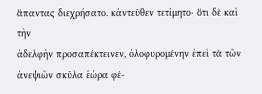ἅπαντας διεχρήσατο. κἀντεῦθεν τετίμητο· ὅτι δὲ καὶ τὴν
ἀδελφὴν προσαπέκτεινεν, ὀλοφυρομένην ἐπεὶ τὰ τῶν ἀνεψιῶν σκῦλα ἑώρα φέ-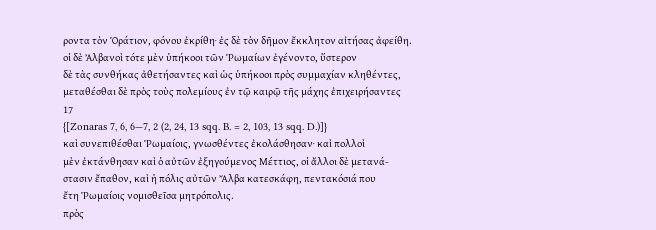ροντα τὸν Ὁράτιον, φόνου ἐκρίθη· ἐς δὲ τὸν δῆμον ἔκκλητον αἰτήσας ἀφείθη.
οἱ δὲ Ἀλβανοὶ τότε μὲν ὑπήκοοι τῶν Ῥωμαίων ἐγένοντο, ὕστερον
δὲ τὰς συνθήκας ἀθετήσαντες καὶ ὡς ὑπήκοοι πρὸς συμμαχίαν κληθέντες,
μεταθέσθαι δὲ πρὸς τοὺς πολεμίους ἐν τῷ καιρῷ τῆς μάχης ἐπιχειρήσαντες
17
{[Zonaras 7, 6, 6—7, 2 (2, 24, 13 sqq. B. = 2, 103, 13 sqq. D.)]}
καὶ συνεπιθέσθαι Ῥωμαίοις, γνωσθέντες ἐκολάσθησαν· καὶ πολλοὶ
μὲν ἐκτάνθησαν καὶ ὁ αὐτῶν ἐξηγούμενος Μέττιος, οἱ ἄλλοι δὲ μετανά-
στασιν ἔπαθον, καὶ ἡ πόλις αὐτῶν Ἄλβα κατεσκάφη, πεντακόσιά που
ἔτη Ῥωμαίοις νομισθεῖσα μητρόπολις.
πρὸς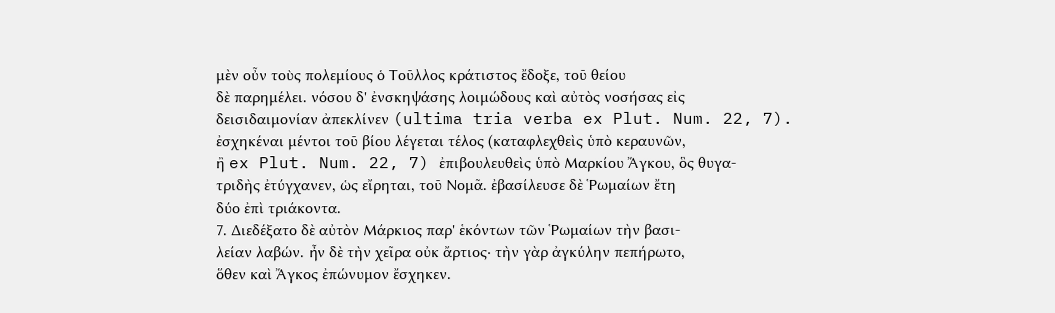μὲν οὖν τοὺς πολεμίους ὁ Τοῦλλος κράτιστος ἔδοξε, τοῦ θείου
δὲ παρημέλει. νόσου δ' ἐνσκηψάσης λοιμώδους καὶ αὐτὸς νοσήσας εἰς
δεισιδαιμονίαν ἀπεκλίνεν (ultima tria verba ex Plut. Num. 22, 7).
ἐσχηκέναι μέντοι τοῦ βίου λέγεται τέλος (καταφλεχθεὶς ὑπὸ κεραυνῶν,
ἢ ex Plut. Num. 22, 7) ἐπιβουλευθεὶς ὑπὸ Μαρκίου Ἄγκου, ὃς θυγα-
τριδὴς ἐτύγχανεν, ὡς εἴρηται, τοῦ Νομᾶ. ἐβασίλευσε δὲ Ῥωμαίων ἔτη
δύο ἐπὶ τριάκοντα.
7. Διεδέξατο δὲ αὐτὸν Μάρκιος παρ' ἑκόντων τῶν Ῥωμαίων τὴν βασι-
λείαν λαβών. ἦν δὲ τὴν χεῖρα οὐκ ἄρτιος· τὴν γὰρ ἀγκύλην πεπήρωτο,
ὅθεν καὶ Ἄγκος ἐπώνυμον ἔσχηκεν.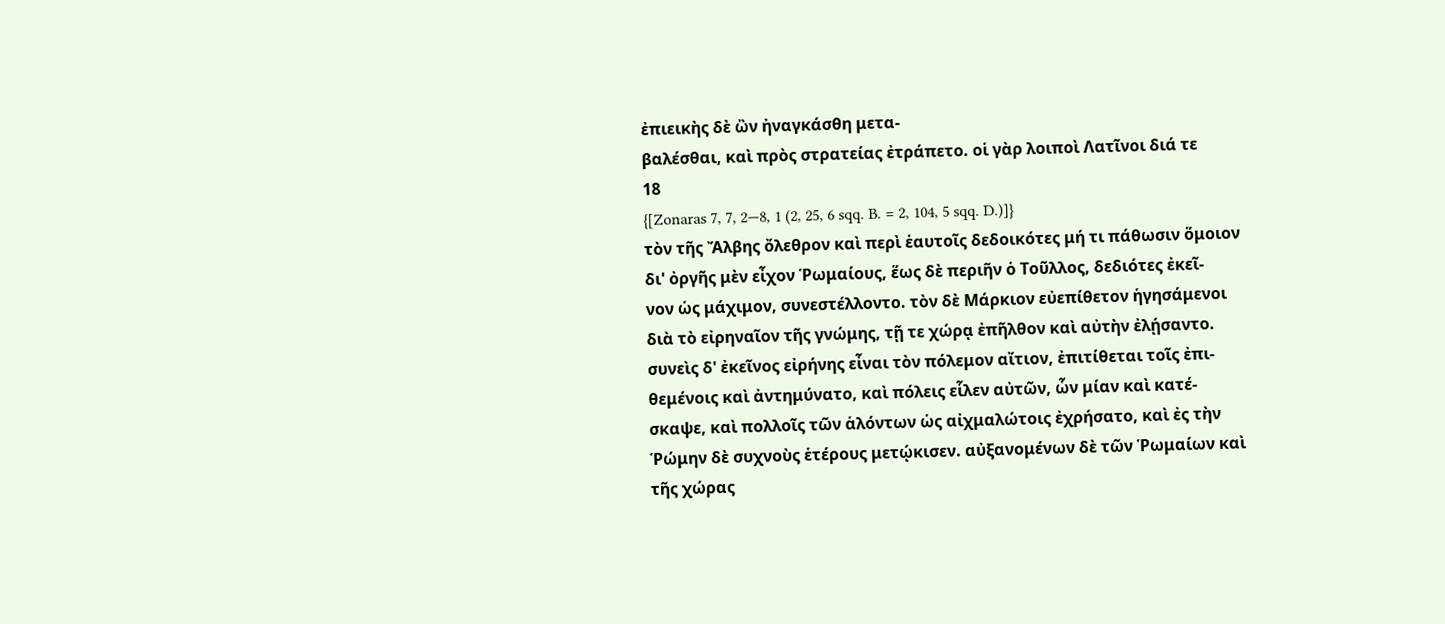ἐπιεικὴς δὲ ὢν ἠναγκάσθη μετα-
βαλέσθαι, καὶ πρὸς στρατείας ἐτράπετο. οἱ γὰρ λοιποὶ Λατῖνοι διά τε
18
{[Zonaras 7, 7, 2—8, 1 (2, 25, 6 sqq. B. = 2, 104, 5 sqq. D.)]}
τὸν τῆς Ἄλβης ὄλεθρον καὶ περὶ ἑαυτοῖς δεδοικότες μή τι πάθωσιν ὅμοιον
δι' ὀργῆς μὲν εἶχον Ῥωμαίους, ἕως δὲ περιῆν ὁ Τοῦλλος, δεδιότες ἐκεῖ-
νον ὡς μάχιμον, συνεστέλλοντο. τὸν δὲ Μάρκιον εὐεπίθετον ἡγησάμενοι
διὰ τὸ εἰρηναῖον τῆς γνώμης, τῇ τε χώρᾳ ἐπῆλθον καὶ αὐτὴν ἐλῄσαντο.
συνεὶς δ' ἐκεῖνος εἰρήνης εἶναι τὸν πόλεμον αἴτιον, ἐπιτίθεται τοῖς ἐπι-
θεμένοις καὶ ἀντημύνατο, καὶ πόλεις εἷλεν αὐτῶν, ὧν μίαν καὶ κατέ-
σκαψε, καὶ πολλοῖς τῶν ἁλόντων ὡς αἰχμαλώτοις ἐχρήσατο, καὶ ἐς τὴν
Ῥώμην δὲ συχνοὺς ἑτέρους μετῴκισεν. αὐξανομένων δὲ τῶν Ῥωμαίων καὶ
τῆς χώρας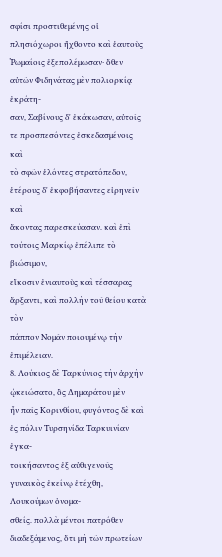σφίσι προστιθεμένης οἱ πλησιόχωροι ἤχθοντο καὶ ἑαυτοὺς
Ῥωμαίοις ἐξεπολέμωσαν· ὅθεν αὐτῶν Φιδηνάτας μὲν πολιορκίᾳ ἐκράτη-
σαν, Σαβίνους δ' ἐκάκωσαν, αὐτοῖς τε προσπεσόντες ἐσκεδασμένοις καὶ
τὸ σφῶν ἑλόντες στρατόπεδον, ἑτέρους δ' ἐκφοβήσαντες εἰρηνεῖν καὶ
ἄκοντας παρεσκεύασαν. καὶ ἐπὶ τούτοις Μαρκίῳ ἐπέλιπε τὸ βιώσιμον,
εἴκοσιν ἐνιαυτοὺς καὶ τέσσαρας ἄρξαντι, καὶ πολλὴν τοῦ θείου κατὰ τὸν
πάππον Νομᾶν ποιουμένῳ τὴν ἐπιμέλειαν.
8. Λούκιος δὲ Ταρκύνιος τὴν ἀρχὴν ᾠκειώσατο, ὃς Δημαράτου μὲν
ἦν παῖς Κορινθίου, φυγόντος δὲ καὶ ἐς πόλιν Τυρσηνίδα Ταρκυινίαν ἐγκα-
τοικήσαντος ἐξ αὐθιγενοῦς γυναικὸς ἐκείνῳ ἐτέχθη, Λουκούμων ὀνομα-
σθείς. πολλὰ μέντοι πατρόθεν διαδεξάμενος, ὅτι μὴ τῶν πρωτείων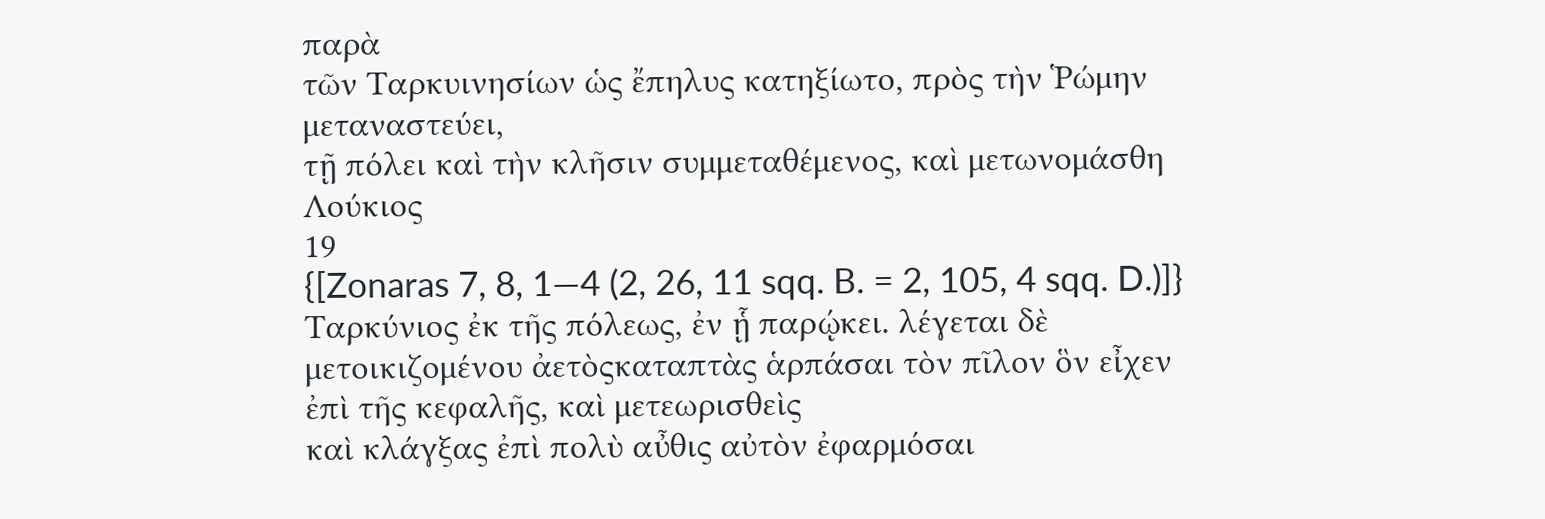παρὰ
τῶν Ταρκυινησίων ὡς ἔπηλυς κατηξίωτο, πρὸς τὴν Ῥώμην μεταναστεύει,
τῇ πόλει καὶ τὴν κλῆσιν συμμεταθέμενος, καὶ μετωνομάσθη Λούκιος
19
{[Zonaras 7, 8, 1—4 (2, 26, 11 sqq. B. = 2, 105, 4 sqq. D.)]}
Ταρκύνιος ἐκ τῆς πόλεως, ἐν ᾗ παρῴκει. λέγεται δὲ μετοικιζομένου ἀετὸςκαταπτὰς ἁρπάσαι τὸν πῖλον ὃν εἶχεν ἐπὶ τῆς κεφαλῆς, καὶ μετεωρισθεὶς
καὶ κλάγξας ἐπὶ πολὺ αὖθις αὐτὸν ἐφαρμόσαι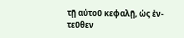τῇ αὐτοῦ κεφαλῇ, ὡς ἐν-
τεῦθεν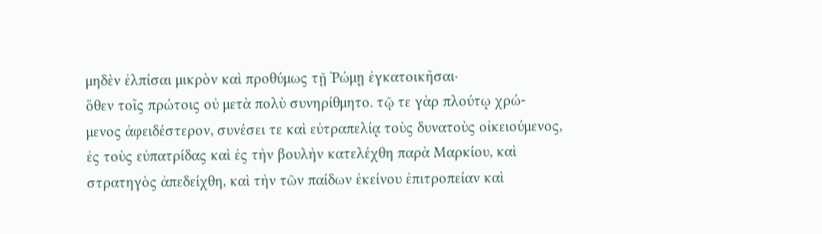μηδὲν ἐλπίσαι μικρὸν καὶ προθύμως τῇ Ῥώμῃ ἐγκατοικῆσαι·
ὅθεν τοῖς πρώτοις οὐ μετὰ πολὺ συνηρίθμητο. τῷ τε γὰρ πλούτῳ χρώ-
μενος ἀφειδέστερον, συνέσει τε καὶ εὐτραπελίᾳ τοὺς δυνατοὺς οἰκειούμενος,
ἐς τοὺς εὐπατρίδας καὶ ἐς τὴν βουλὴν κατελέχθη παρὰ Μαρκίου, καὶ
στρατηγὸς ἀπεδείχθη, καὶ τὴν τῶν παίδων ἐκείνου ἐπιτροπείαν καὶ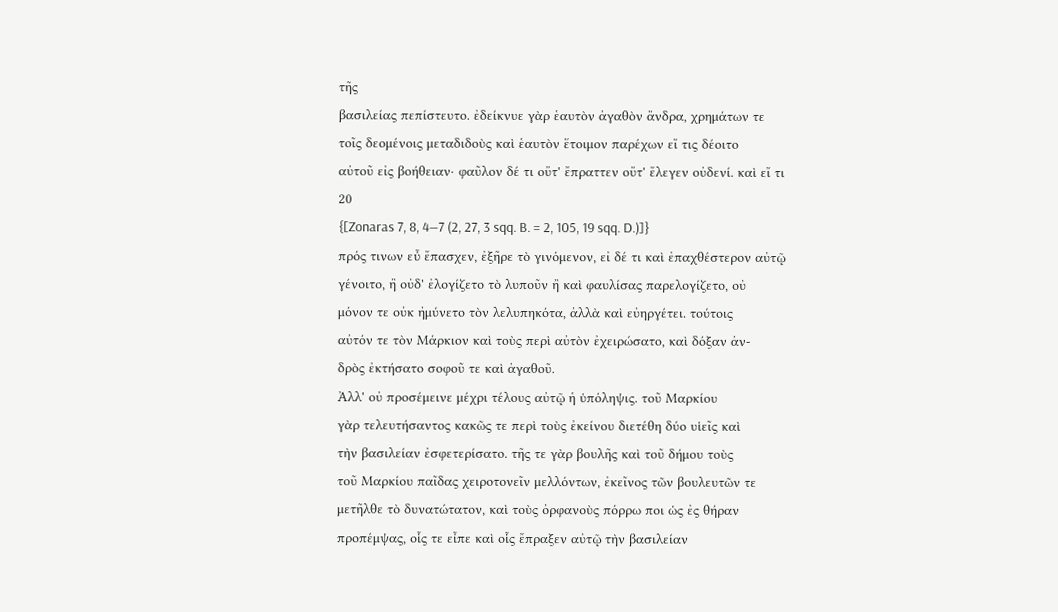τῆς
βασιλείας πεπίστευτο. ἐδείκνυε γὰρ ἑαυτὸν ἀγαθὸν ἄνδρα, χρημάτων τε
τοῖς δεομένοις μεταδιδοὺς καὶ ἑαυτὸν ἕτοιμον παρέχων εἴ τις δέοιτο
αὐτοῦ εἰς βοήθειαν· φαῦλον δέ τι οὔτ' ἔπραττεν οὔτ' ἔλεγεν οὐδενί. καὶ εἴ τι
20
{[Zonaras 7, 8, 4—7 (2, 27, 3 sqq. B. = 2, 105, 19 sqq. D.)]}
πρός τινων εὖ ἔπασχεν, ἐξῆρε τὸ γινόμενον, εἰ δέ τι καὶ ἐπαχθέστερον αὐτῷ
γένοιτο, ἢ οὐδ' ἐλογίζετο τὸ λυποῦν ἢ καὶ φαυλίσας παρελογίζετο, οὐ
μόνον τε οὐκ ἠμύνετο τὸν λελυπηκότα, ἀλλὰ καὶ εὐηργέτει. τούτοις
αὐτόν τε τὸν Μάρκιον καὶ τοὺς περὶ αὐτὸν ἐχειρώσατο, καὶ δόξαν ἀν-
δρὸς ἐκτήσατο σοφοῦ τε καὶ ἀγαθοῦ.
Ἀλλ' οὐ προσέμεινε μέχρι τέλους αὐτῷ ἡ ὑπόληψις. τοῦ Μαρκίου
γὰρ τελευτήσαντος κακῶς τε περὶ τοὺς ἐκείνου διετέθη δύο υἱεῖς καὶ
τὴν βασιλείαν ἐσφετερίσατο. τῆς τε γὰρ βουλῆς καὶ τοῦ δήμου τοὺς
τοῦ Μαρκίου παῖδας χειροτονεῖν μελλόντων, ἐκεῖνος τῶν βουλευτῶν τε
μετῆλθε τὸ δυνατώτατον, καὶ τοὺς ὀρφανοὺς πόρρω ποι ὡς ἐς θήραν
προπέμψας, οἷς τε εἶπε καὶ οἷς ἔπραξεν αὐτῷ τὴν βασιλείαν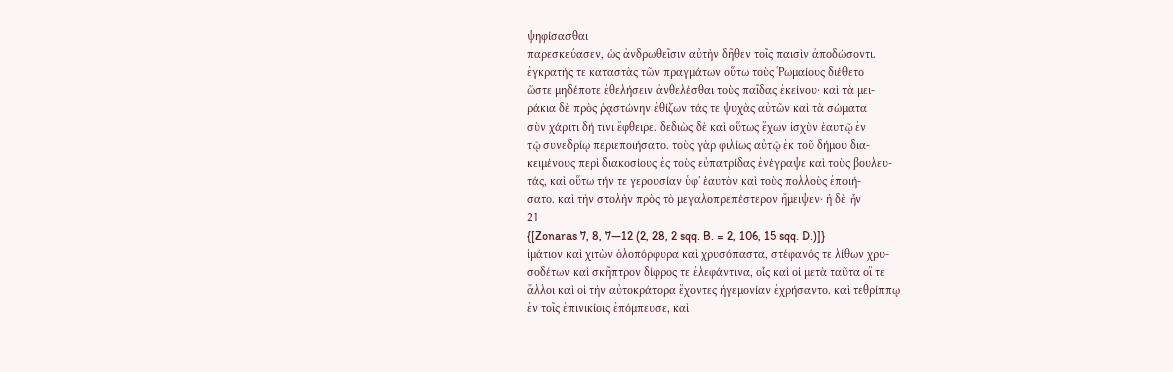ψηφίσασθαι
παρεσκεύασεν, ὡς ἀνδρωθεῖσιν αὐτὴν δῆθεν τοῖς παισὶν ἀποδώσοντι.
ἐγκρατής τε καταστὰς τῶν πραγμάτων οὕτω τοὺς Ῥωμαίους διέθετο
ὥστε μηδέποτε ἐθελήσειν ἀνθελέσθαι τοὺς παῖδας ἐκείνου· καὶ τὰ μει-
ράκια δὲ πρὸς ῥᾳστώνην ἐθίζων τάς τε ψυχὰς αὐτῶν καὶ τὰ σώματα
σὺν χάριτι δή τινι ἔφθειρε. δεδιὼς δὲ καὶ οὕτως ἔχων ἰσχὺν ἑαυτῷ ἐν
τῷ συνεδρίῳ περιεποιήσατο. τοὺς γὰρ φιλίως αὐτῷ ἐκ τοῦ δήμου δια-
κειμένους περὶ διακοσίους ἐς τοὺς εὐπατρίδας ἐνέγραψε καὶ τοὺς βουλευ-
τάς, καὶ οὕτω τήν τε γερουσίαν ὑφ' ἑαυτὸν καὶ τοὺς πολλοὺς ἐποιή-
σατο. καὶ τὴν στολὴν πρὸς τὸ μεγαλοπρεπέστερον ἤμειψεν· ἡ δὲ ἦν
21
{[Zonaras 7, 8, 7—12 (2, 28, 2 sqq. B. = 2, 106, 15 sqq. D.)]}
ἱμάτιον καὶ χιτὼν ὁλοπόρφυρα καὶ χρυσόπαστα, στέφανός τε λίθων χρυ-
σοδέτων καὶ σκῆπτρον δίφρος τε ἐλεφάντινα, οἷς καὶ οἱ μετὰ ταῦτα οἵ τε
ἄλλοι καὶ οἱ τὴν αὐτοκράτορα ἔχοντες ἡγεμονίαν ἐχρήσαντο. καὶ τεθρίππῳ
ἐν τοῖς ἐπινικίοις ἐπόμπευσε, καὶ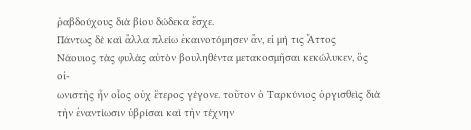ῥαβδούχους διὰ βίου δώδεκα ἔσχε.
Πάντως δὲ καὶ ἄλλα πλείω ἐκαινοτόμησεν ἄν, εἰ μή τις Ἄττος
Νάουιος τὰς φυλὰς αὐτὸν βουληθέντα μετακοσμῆσαι κεκώλυκεν, ὃς οἰ-
ωνιστὴς ἦν οἷος οὐχ ἕτερος γέγονε. τοῦτον ὁ Ταρκύνιος ὀργισθεὶς διὰ
τὴν ἐναντίωσιν ὑβρίσαι καὶ τὴν τέχνην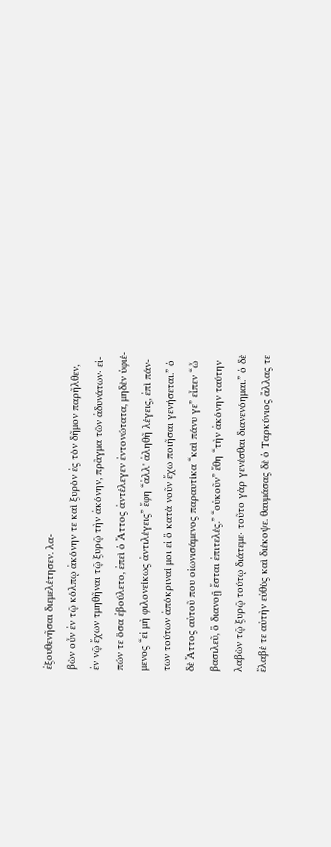ἐξουθενῆσαι διεμελέτησεν. λα-
βὼν οὖν ἐν τῷ κόλπῳ ἀκόνην τε καὶ ξυρὸν ἐς τὸν δῆμον παρῆλθεν,
ἐν νῷ ἔχων τμηθῆναι τῷ ξυρῷ τὴν ἀκόνην, πρᾶγμα τῶν ἀδυνάτων· εἰ-
πών τε ὅσα ἐβούλετο, ἐπεὶ ὁ Ἄττος ἀντέλεγεν ἐντονώτατα, μηδὲν ὑφιέ-
μενος “εἰ μὴ φιλονείκως ἀντιλέγεις” ἔφη “ἀλλ' ἀληθῆ λέγεις, ἐπὶ πάν-
των τούτων ἀπόκριναί μοι εἰ ὃ κατὰ νοῦν ἔχω ποιῆσαι γενήσεται.” ὁ
δὲ Ἄττος αὐτοῦ που οἰωνισάμενος παραυτίκα “καὶ πάνυ γε” εἶπεν “ὦ
βασιλεῦ, ὃ διανοῇ ἔσται ἐπιτελές.” “οὐκοῦν” ἔθη “τὴν ἀκόνην ταύτην
λαβὼν τῷ ξυρῷ τούτῳ διάτεμε· τοῦτο γὰρ γενέσθαι διανενόημαι.” ὁ δὲ
ἔλαβέ τε αὐτὴν εὐθὺς καὶ διέκοψε. θαυμάσας δὲ ὁ Ταρκύνιος ἄλλας τε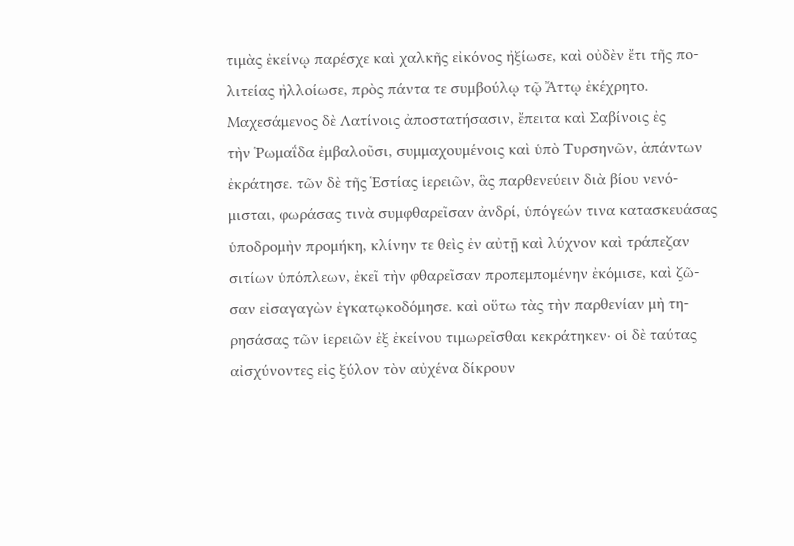τιμὰς ἐκείνῳ παρέσχε καὶ χαλκῆς εἰκόνος ἠξίωσε, καὶ οὐδὲν ἔτι τῆς πο-
λιτείας ἠλλοίωσε, πρὸς πάντα τε συμβούλῳ τῷ Ἄττῳ ἐκέχρητο.
Μαχεσάμενος δὲ Λατίνοις ἀποστατήσασιν, ἔπειτα καὶ Σαβίνοις ἐς
τὴν Ῥωμαΐδα ἐμβαλοῦσι, συμμαχουμένοις καὶ ὑπὸ Τυρσηνῶν, ἁπάντων
ἐκράτησε. τῶν δὲ τῆς Ἑστίας ἱερειῶν, ἃς παρθενεύειν διὰ βίου νενό-
μισται, φωράσας τινὰ συμφθαρεῖσαν ἀνδρί, ὑπόγεών τινα κατασκευάσας
ὑποδρομὴν προμήκη, κλίνην τε θεὶς ἐν αὐτῇ καὶ λύχνον καὶ τράπεζαν
σιτίων ὑπόπλεων, ἐκεῖ τὴν φθαρεῖσαν προπεμπομένην ἐκόμισε, καὶ ζῶ-
σαν εἰσαγαγὼν ἐγκατῳκοδόμησε. καὶ οὕτω τὰς τὴν παρθενίαν μὴ τη-
ρησάσας τῶν ἱερειῶν ἐξ ἐκείνου τιμωρεῖσθαι κεκράτηκεν· οἱ δὲ ταύτας
αἰσχύνοντες εἰς ξύλον τὸν αὐχένα δίκρουν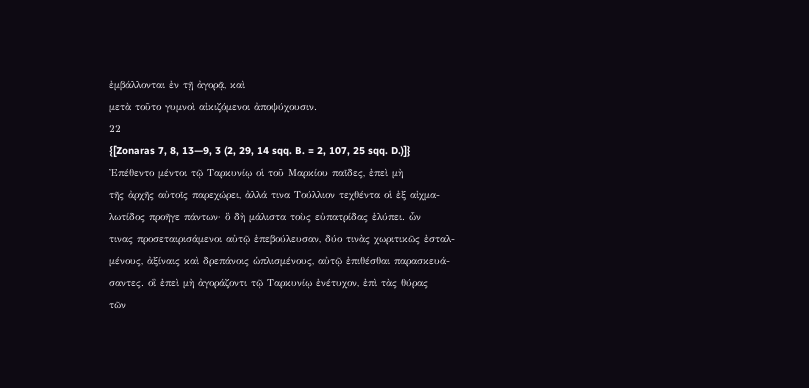ἐμβάλλονται ἐν τῇ ἀγορᾷ, καὶ
μετὰ τοῦτο γυμνοὶ αἰκιζόμενοι ἀποψύχουσιν.
22
{[Zonaras 7, 8, 13—9, 3 (2, 29, 14 sqq. B. = 2, 107, 25 sqq. D.)]}
Ἐπέθεντο μέντοι τῷ Ταρκυνίῳ οἱ τοῦ Μαρκίου παῖδες, ἐπεὶ μὴ
τῆς ἀρχῆς αὐτοῖς παρεχώρει, ἀλλά τινα Τούλλιον τεχθέντα οἱ ἐξ αἰχμα-
λωτίδος προῆγε πάντων· ὃ δὴ μάλιστα τοὺς εὐπατρίδας ἐλύπει. ὧν
τινας προσεταιρισάμενοι αὐτῷ ἐπεβούλευσαν, δύο τινὰς χωριτικῶς ἐσταλ-
μένους, ἀξίναις καὶ δρεπάνοις ὡπλισμένους, αὐτῷ ἐπιθέσθαι παρασκευά-
σαντες. οἳ ἐπεὶ μὴ ἀγοράζοντι τῷ Ταρκυνίῳ ἐνέτυχον, ἐπὶ τὰς θύρας
τῶν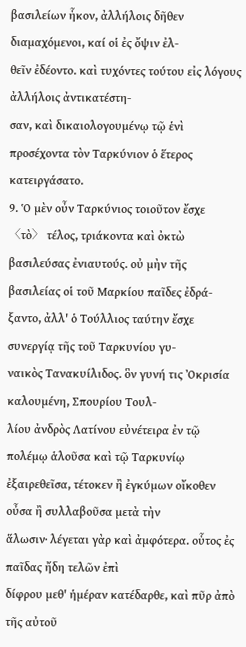βασιλείων ἧκον, ἀλλήλοις δῆθεν διαμαχόμενοι, καί οἱ ἐς ὄψιν ἐλ-
θεῖν ἐδέοντο. καὶ τυχόντες τούτου εἰς λόγους ἀλλήλοις ἀντικατέστη-
σαν, καὶ δικαιολογουμένῳ τῷ ἑνὶ προσέχοντα τὸν Ταρκύνιον ὁ ἕτερος
κατειργάσατο.
9. Ὁ μὲν οὖν Ταρκύνιος τοιοῦτον ἔσχε 〈τὸ〉 τέλος, τριάκοντα καὶ ὀκτὼ
βασιλεύσας ἐνιαυτούς. οὐ μὴν τῆς βασιλείας οἱ τοῦ Μαρκίου παῖδες ἐδρά-
ξαντο, ἀλλ' ὁ Τούλλιος ταύτην ἔσχε συνεργίᾳ τῆς τοῦ Ταρκυνίου γυ-
ναικὸς Τανακυίλιδος. ὃν γυνή τις Ὀκρισία καλουμένη, Σπουρίου Τουλ-
λίου ἀνδρὸς Λατίνου εὐνέτειρα ἐν τῷ πολέμῳ ἁλοῦσα καὶ τῷ Ταρκυνίῳ
ἐξαιρεθεῖσα, τέτοκεν ἢ ἐγκύμων οἴκοθεν οὖσα ἢ συλλαβοῦσα μετὰ τὴν
ἅλωσιν· λέγεται γὰρ καὶ ἀμφότερα. οὗτος ἐς παῖδας ἤδη τελῶν ἐπὶ
δίφρου μεθ' ἡμέραν κατέδαρθε, καὶ πῦρ ἀπὸ τῆς αὐτοῦ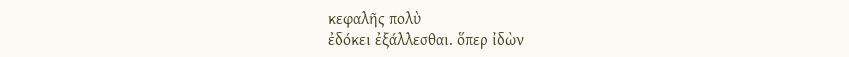κεφαλῆς πολὺ
ἐδόκει ἐξάλλεσθαι. ὅπερ ἰδὼν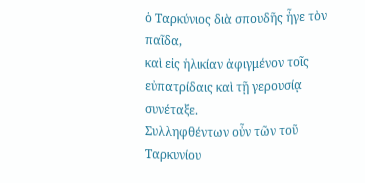ὁ Ταρκύνιος διὰ σπουδῆς ἦγε τὸν παῖδα,
καὶ εἰς ἡλικίαν ἀφιγμένον τοῖς εὐπατρίδαις καὶ τῇ γερουσίᾳ συνέταξε.
Συλληφθέντων οὖν τῶν τοῦ Ταρκυνίου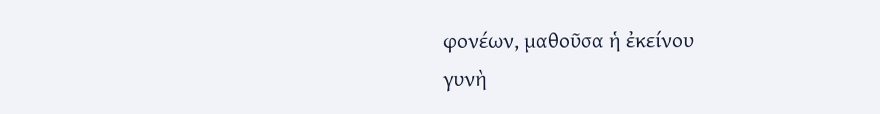φονέων, μαθοῦσα ἡ ἐκείνου
γυνὴ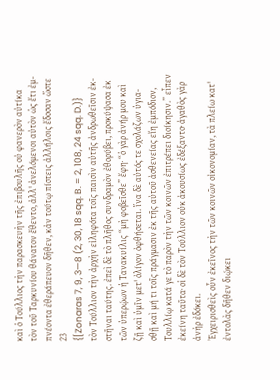καὶ ὁ Τούλλιος τὴν παρασκευὴν τῆς ἐπιβουλῆς οὐ φανερὸν αὐτίκα
τὸν τοῦ Ταρκυνίου θάνατον ἔθεντο, ἀλλ' ἀνελόμενοι αὐτὸν ὡς ἔτι ἐμ-
πνέοντα ἐθεράπευον δῆθεν, κἀν τούτῳ πίστεις ἀλλήλοις ἔδοσαν ὥστε
23
{[Zonaras 7, 9, 3—8 (2, 30, 18 sqq. B. = 2, 108, 24 sqq. D.)}
τὸν Τούλλιον τὴν ἀρχὴν εἰληφότα τοῖς παισὶν αὐτῆς ἀνδρωθεῖσιν ἐκ-
στῆναι ταύτης. ἐπεὶ δὲ τὸ πλῆθος συνδραμὸν ἐθορύβει, προκύψασα ἐκ
τῶν ὑπερῴων ἡ Τανακυίλις “μὴ φοβεῖσθε” ἔφη· “ὁ γὰρ ἀνήρ μου καὶ
ζῇ καὶ ὑμῖν μετ' ὀλίγον ὀφθήσεται. ἵνα δὲ αὐτός τε σχολάζων ὑγια-
σθῇ καὶ μή τι τοῖς πράγμασιν ἐκ τῆς αὐτοῦ ἀσθενείας εἴη ἐμπόδιον,
Τουλλίῳ κατά γε τὸ παρὸν τὴν τῶν κοινῶν ἐπιτρέπει διοίκησιν.” εἶπεν
ἐκείνη ταῦτα· οἱ δὲ τὸν Τούλλιον οὐκ ἀκουσίως ἐδέξαντο· ἀγαθὸς γὰρ
ἀνὴρ ἐδόκει.
Ἐγχειρισθεὶς οὖν ἐκεῖνος τὴν τῶν κοινῶν οἰκονομίαν, τὰ πλείω κατ'
ἐντολὰς δῆθεν διῴκει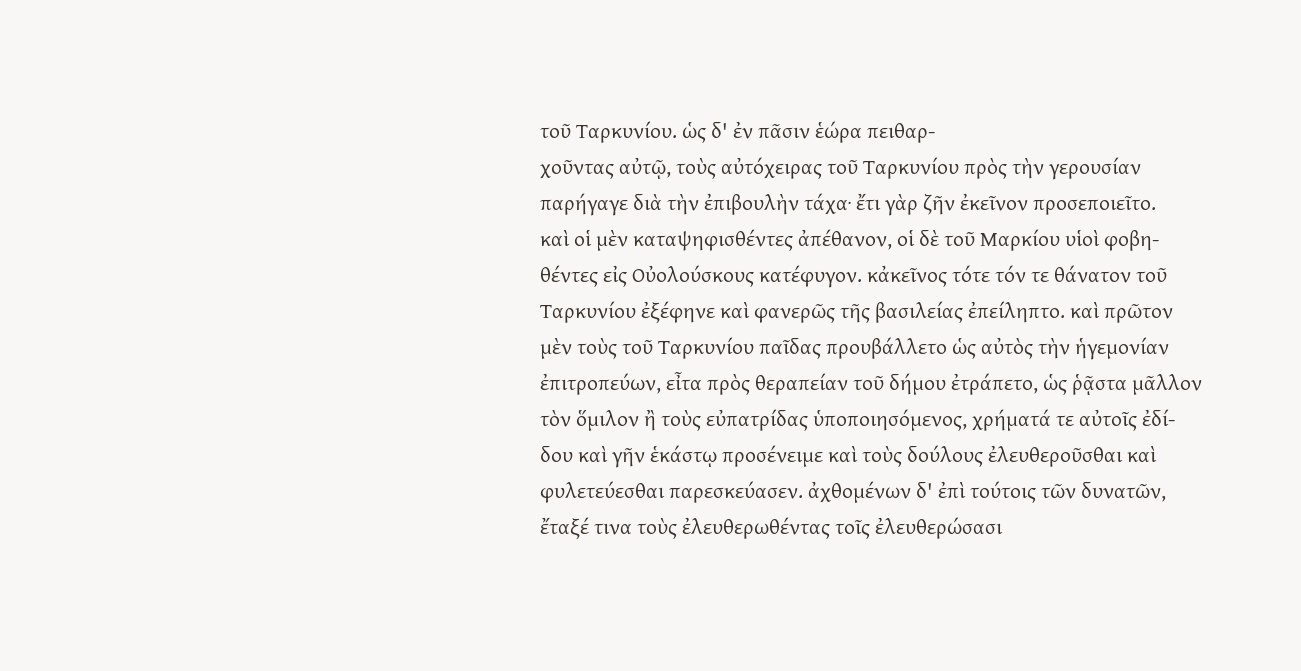τοῦ Ταρκυνίου. ὡς δ' ἐν πᾶσιν ἑώρα πειθαρ-
χοῦντας αὐτῷ, τοὺς αὐτόχειρας τοῦ Ταρκυνίου πρὸς τὴν γερουσίαν
παρήγαγε διὰ τὴν ἐπιβουλὴν τάχα· ἔτι γὰρ ζῆν ἐκεῖνον προσεποιεῖτο.
καὶ οἱ μὲν καταψηφισθέντες ἀπέθανον, οἱ δὲ τοῦ Μαρκίου υἱοὶ φοβη-
θέντες εἰς Οὐολούσκους κατέφυγον. κἀκεῖνος τότε τόν τε θάνατον τοῦ
Ταρκυνίου ἐξέφηνε καὶ φανερῶς τῆς βασιλείας ἐπείληπτο. καὶ πρῶτον
μὲν τοὺς τοῦ Ταρκυνίου παῖδας προυβάλλετο ὡς αὐτὸς τὴν ἡγεμονίαν
ἐπιτροπεύων, εἶτα πρὸς θεραπείαν τοῦ δήμου ἐτράπετο, ὡς ῥᾷστα μᾶλλον
τὸν ὅμιλον ἢ τοὺς εὐπατρίδας ὑποποιησόμενος, χρήματά τε αὐτοῖς ἐδί-
δου καὶ γῆν ἑκάστῳ προσένειμε καὶ τοὺς δούλους ἐλευθεροῦσθαι καὶ
φυλετεύεσθαι παρεσκεύασεν. ἀχθομένων δ' ἐπὶ τούτοις τῶν δυνατῶν,
ἔταξέ τινα τοὺς ἐλευθερωθέντας τοῖς ἐλευθερώσασι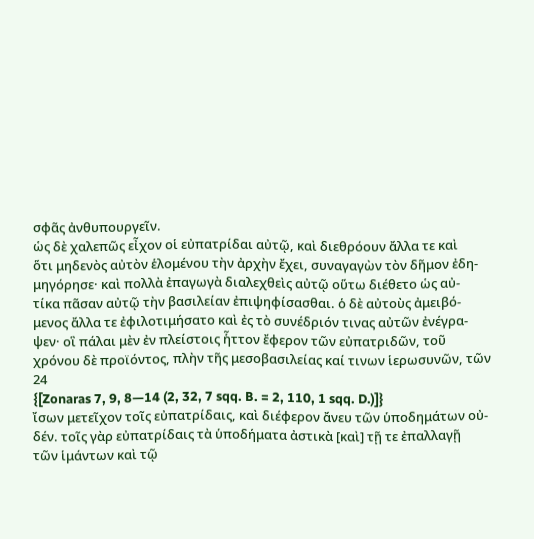σφᾶς ἀνθυπουργεῖν.
ὡς δὲ χαλεπῶς εἶχον οἱ εὐπατρίδαι αὐτῷ, καὶ διεθρόουν ἄλλα τε καὶ
ὅτι μηδενὸς αὐτὸν ἑλομένου τὴν ἀρχὴν ἔχει, συναγαγὼν τὸν δῆμον ἐδη-
μηγόρησε· καὶ πολλὰ ἐπαγωγὰ διαλεχθεὶς αὐτῷ οὕτω διέθετο ὡς αὐ-
τίκα πᾶσαν αὐτῷ τὴν βασιλείαν ἐπιψηφίσασθαι. ὁ δὲ αὐτοὺς ἀμειβό-
μενος ἄλλα τε ἐφιλοτιμήσατο καὶ ἐς τὸ συνέδριόν τινας αὐτῶν ἐνέγρα-
ψεν· οἳ πάλαι μὲν ἐν πλείστοις ἧττον ἔφερον τῶν εὐπατριδῶν, τοῦ
χρόνου δὲ προϊόντος, πλὴν τῆς μεσοβασιλείας καί τινων ἱερωσυνῶν, τῶν
24
{[Zonaras 7, 9, 8—14 (2, 32, 7 sqq. B. = 2, 110, 1 sqq. D.)]}
ἴσων μετεῖχον τοῖς εὐπατρίδαις, καὶ διέφερον ἄνευ τῶν ὑποδημάτων οὐ-
δέν. τοῖς γὰρ εὐπατρίδαις τὰ ὑποδήματα ἀστικὰ [καὶ] τῇ τε ἐπαλλαγῇ
τῶν ἱμάντων καὶ τῷ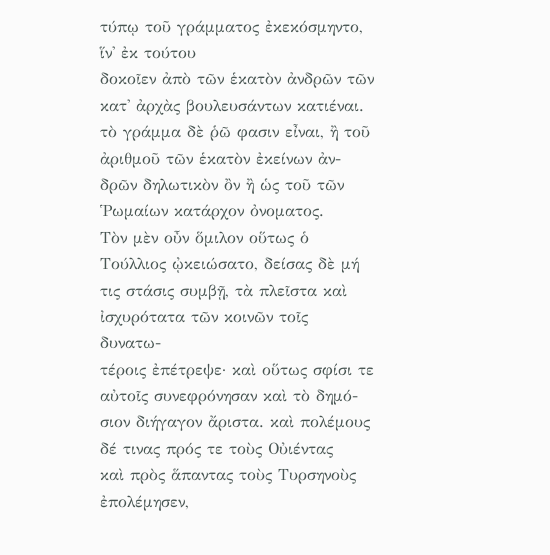τύπῳ τοῦ γράμματος ἐκεκόσμηντο, ἵν' ἐκ τούτου
δοκοῖεν ἀπὸ τῶν ἑκατὸν ἀνδρῶν τῶν κατ' ἀρχὰς βουλευσάντων κατιέναι.
τὸ γράμμα δὲ ῥῶ φασιν εἶναι, ἢ τοῦ ἀριθμοῦ τῶν ἑκατὸν ἐκείνων ἀν-
δρῶν δηλωτικὸν ὂν ἢ ὡς τοῦ τῶν Ῥωμαίων κατάρχον ὀνοματος.
Τὸν μὲν οὖν ὅμιλον οὕτως ὁ Τούλλιος ᾠκειώσατο, δείσας δὲ μή
τις στάσις συμβῇ, τὰ πλεῖστα καὶ ἰσχυρότατα τῶν κοινῶν τοῖς δυνατω-
τέροις ἐπέτρεψε· καὶ οὕτως σφίσι τε αὐτοῖς συνεφρόνησαν καὶ τὸ δημό-
σιον διήγαγον ἄριστα. καὶ πολέμους δέ τινας πρός τε τοὺς Οὐιέντας
καὶ πρὸς ἅπαντας τοὺς Τυρσηνοὺς ἐπολέμησεν,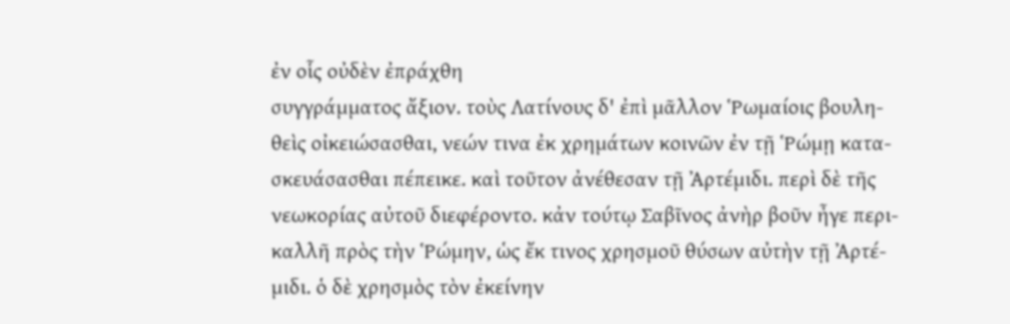ἐν οἷς οὐδὲν ἐπράχθη
συγγράμματος ἄξιον. τοὺς Λατίνους δ' ἐπὶ μᾶλλον Ῥωμαίοις βουλη-
θεὶς οἰκειώσασθαι, νεών τινα ἐκ χρημάτων κοινῶν ἐν τῇ Ῥώμῃ κατα-
σκευάσασθαι πέπεικε. καὶ τοῦτον ἀνέθεσαν τῇ Ἀρτέμιδι. περὶ δὲ τῆς
νεωκορίας αὐτοῦ διεφέροντο. κἀν τούτῳ Σαβῖνος ἀνὴρ βοῦν ἦγε περι-
καλλῆ πρὸς τὴν Ῥώμην, ὡς ἔκ τινος χρησμοῦ θύσων αὐτὴν τῇ Ἀρτέ-
μιδι. ὁ δὲ χρησμὸς τὸν ἐκείνην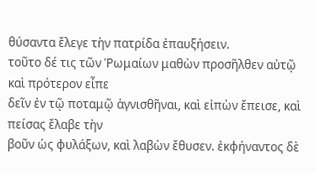θύσαντα ἔλεγε τὴν πατρίδα ἐπαυξήσειν.
τοῦτο δέ τις τῶν Ῥωμαίων μαθὼν προσῆλθεν αὐτῷ καὶ πρότερον εἶπε
δεῖν ἐν τῷ ποταμῷ ἁγνισθῆναι, καὶ εἰπὼν ἔπεισε, καὶ πείσας ἔλαβε τὴν
βοῦν ὡς φυλάξων, καὶ λαβὼν ἔθυσεν. ἐκφήναντος δὲ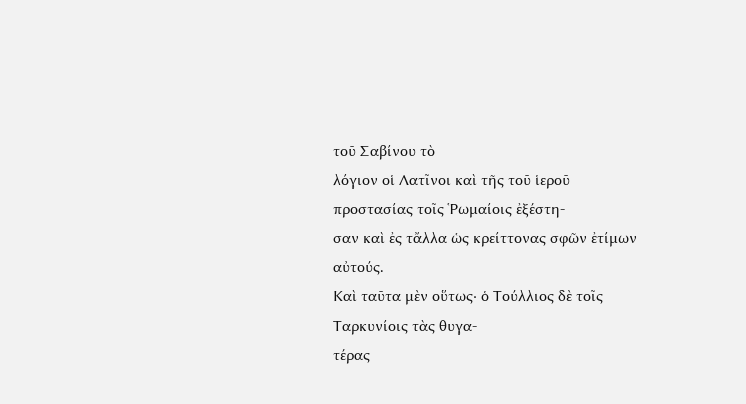τοῦ Σαβίνου τὸ
λόγιον οἱ Λατῖνοι καὶ τῆς τοῦ ἱεροῦ προστασίας τοῖς Ῥωμαίοις ἐξέστη-
σαν καὶ ἐς τἄλλα ὡς κρείττονας σφῶν ἐτίμων αὐτούς.
Καὶ ταῦτα μὲν οὕτως· ὁ Τούλλιος δὲ τοῖς Ταρκυνίοις τὰς θυγα-
τέρας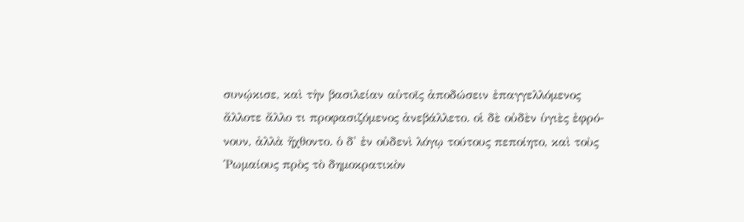συνῴκισε, καὶ τὴν βασιλείαν αὐτοῖς ἀποδώσειν ἐπαγγελλόμενος
ἄλλοτε ἄλλο τι προφασιζόμενος ἀνεβάλλετο. οἱ δὲ οὐδὲν ὑγιὲς ἐφρό-
νουν, ἀλλὰ ἤχθοντο. ὁ δ' ἐν οὐδενὶ λόγῳ τούτους πεποίητο, καὶ τοὺς
Ῥωμαίους πρὸς τὸ δημοκρατικὸν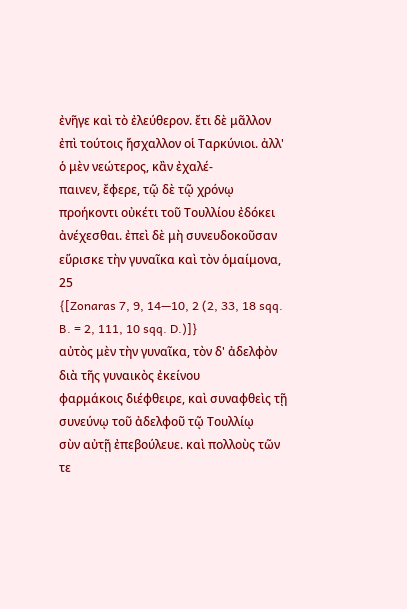ἐνῆγε καὶ τὸ ἐλεύθερον. ἔτι δὲ μᾶλλον
ἐπὶ τούτοις ἤσχαλλον οἱ Ταρκύνιοι. ἀλλ' ὁ μὲν νεώτερος, κἂν ἐχαλέ-
παινεν, ἔφερε, τῷ δὲ τῷ χρόνῳ προήκοντι οὐκέτι τοῦ Τουλλίου ἐδόκει
ἀνέχεσθαι. ἐπεὶ δὲ μὴ συνευδοκοῦσαν εὕρισκε τὴν γυναῖκα καὶ τὸν ὁμαίμονα,
25
{[Zonaras 7, 9, 14—10, 2 (2, 33, 18 sqq. B. = 2, 111, 10 sqq. D.)]}
αὐτὸς μὲν τὴν γυναῖκα, τὸν δ' ἀδελφὸν διὰ τῆς γυναικὸς ἐκείνου
φαρμάκοις διέφθειρε, καὶ συναφθεὶς τῇ συνεύνῳ τοῦ ἀδελφοῦ τῷ Τουλλίῳ
σὺν αὐτῇ ἐπεβούλευε. καὶ πολλοὺς τῶν τε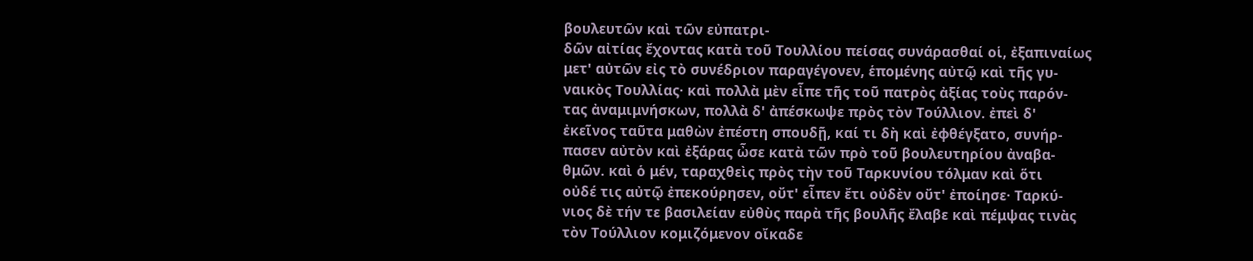βουλευτῶν καὶ τῶν εὐπατρι-
δῶν αἰτίας ἔχοντας κατὰ τοῦ Τουλλίου πείσας συνάρασθαί οἱ, ἐξαπιναίως
μετ' αὐτῶν εἰς τὸ συνέδριον παραγέγονεν, ἑπομένης αὐτῷ καὶ τῆς γυ-
ναικὸς Τουλλίας· καὶ πολλὰ μὲν εἶπε τῆς τοῦ πατρὸς ἀξίας τοὺς παρόν-
τας ἀναμιμνήσκων, πολλὰ δ' ἀπέσκωψε πρὸς τὸν Τούλλιον. ἐπεὶ δ'
ἐκεῖνος ταῦτα μαθὼν ἐπέστη σπουδῇ, καί τι δὴ καὶ ἐφθέγξατο, συνήρ-
πασεν αὐτὸν καὶ ἐξάρας ὦσε κατὰ τῶν πρὸ τοῦ βουλευτηρίου ἀναβα-
θμῶν. καὶ ὁ μέν, ταραχθεὶς πρὸς τὴν τοῦ Ταρκυνίου τόλμαν καὶ ὅτι
οὐδέ τις αὐτῷ ἐπεκούρησεν, οὔτ' εἶπεν ἔτι οὐδὲν οὔτ' ἐποίησε· Ταρκύ-
νιος δὲ τήν τε βασιλείαν εὐθὺς παρὰ τῆς βουλῆς ἔλαβε καὶ πέμψας τινὰς
τὸν Τούλλιον κομιζόμενον οἴκαδε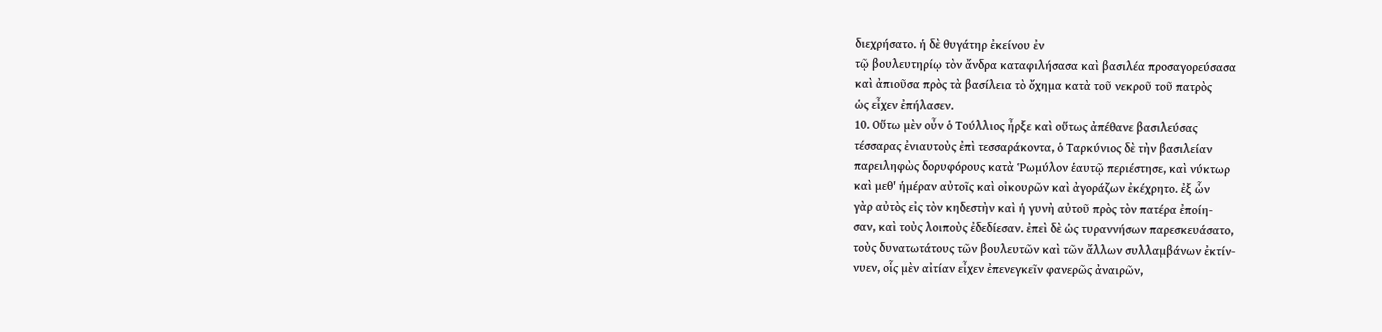διεχρήσατο. ἡ δὲ θυγάτηρ ἐκείνου ἐν
τῷ βουλευτηρίῳ τὸν ἄνδρα καταφιλήσασα καὶ βασιλέα προσαγορεύσασα
καὶ ἀπιοῦσα πρὸς τὰ βασίλεια τὸ ὄχημα κατὰ τοῦ νεκροῦ τοῦ πατρὸς
ὡς εἶχεν ἐπήλασεν.
10. Οὕτω μὲν οὖν ὁ Τούλλιος ἦρξε καὶ οὕτως ἀπέθανε βασιλεύσας
τέσσαρας ἐνιαυτοὺς ἐπὶ τεσσαράκοντα, ὁ Ταρκύνιος δὲ τὴν βασιλείαν
παρειληφὼς δορυφόρους κατὰ Ῥωμύλον ἑαυτῷ περιέστησε, καὶ νύκτωρ
καὶ μεθ' ἡμέραν αὐτοῖς καὶ οἰκουρῶν καὶ ἀγοράζων ἐκέχρητο. ἐξ ὧν
γὰρ αὐτὸς εἰς τὸν κηδεστὴν καὶ ἡ γυνὴ αὐτοῦ πρὸς τὸν πατέρα ἐποίη-
σαν, καὶ τοὺς λοιποὺς ἐδεδίεσαν. ἐπεὶ δὲ ὡς τυραννήσων παρεσκευάσατο,
τοὺς δυνατωτάτους τῶν βουλευτῶν καὶ τῶν ἄλλων συλλαμβάνων ἐκτίν-
νυεν, οἷς μὲν αἰτίαν εἶχεν ἐπενεγκεῖν φανερῶς ἀναιρῶν,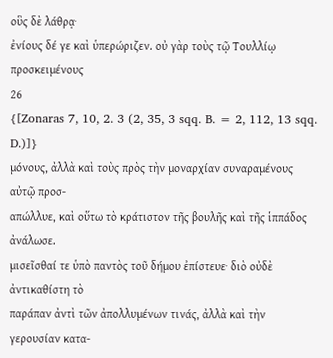οὓς δὲ λάθρᾳ·
ἐνίους δέ γε καὶ ὑπερώριζεν. οὐ γὰρ τοὺς τῷ Τουλλίῳ προσκειμένους
26
{[Zonaras 7, 10, 2. 3 (2, 35, 3 sqq. B. = 2, 112, 13 sqq. D.)]}
μόνους, ἀλλὰ καὶ τοὺς πρὸς τὴν μοναρχίαν συναραμένους αὐτῷ προσ-
απώλλυε, καὶ οὕτω τὸ κράτιστον τῆς βουλῆς καὶ τῆς ἱππάδος ἀνάλωσε.
μισεῖσθαί τε ὑπὸ παντὸς τοῦ δήμου ἐπίστευε· διὸ οὐδὲ ἀντικαθίστη τὸ
παράπαν ἀντὶ τῶν ἀπολλυμένων τινάς, ἀλλὰ καὶ τὴν γερουσίαν κατα-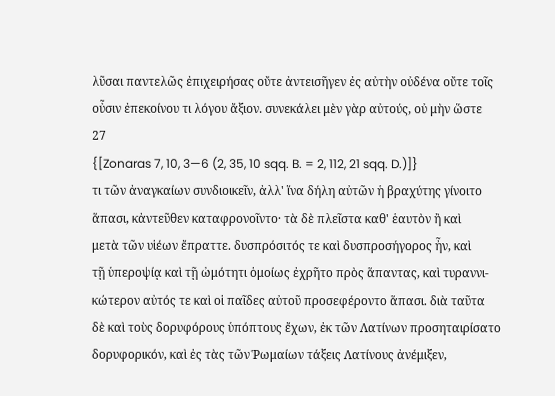λῦσαι παντελῶς ἐπιχειρήσας οὔτε ἀντεισῆγεν ἐς αὐτὴν οὐδένα οὔτε τοῖς
οὖσιν ἐπεκοίνου τι λόγου ἄξιον. συνεκάλει μὲν γὰρ αὐτούς, οὐ μὴν ὥστε
27
{[Zonaras 7, 10, 3—6 (2, 35, 10 sqq. B. = 2, 112, 21 sqq. D.)]}
τι τῶν ἀναγκαίων συνδιοικεῖν, ἀλλ' ἵνα δήλη αὐτῶν ἡ βραχύτης γίνοιτο
ἅπασι, κἀντεῦθεν καταφρονοῖντο· τὰ δὲ πλεῖστα καθ' ἑαυτὸν ἢ καὶ
μετὰ τῶν υἱέων ἔπραττε. δυσπρόσιτός τε καὶ δυσπροσήγορος ἦν, καὶ
τῇ ὑπεροψίᾳ καὶ τῇ ὠμότητι ὁμοίως ἐχρῆτο πρὸς ἅπαντας, καὶ τυραννι-
κώτερον αὐτός τε καὶ οἱ παῖδες αὐτοῦ προσεφέροντο ἅπασι. διὰ ταῦτα
δὲ καὶ τοὺς δορυφόρους ὑπόπτους ἔχων, ἐκ τῶν Λατίνων προσηταιρίσατο
δορυφορικόν, καὶ ἐς τὰς τῶν Ῥωμαίων τάξεις Λατίνους ἀνέμιξεν,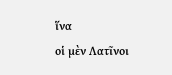ἵνα
οἱ μὲν Λατῖνοι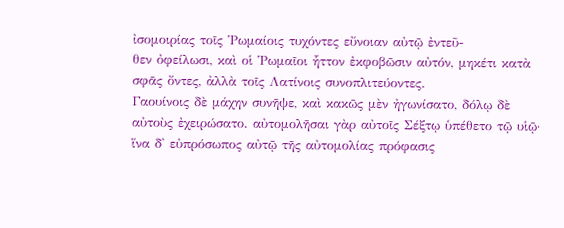ἰσομοιρίας τοῖς Ῥωμαίοις τυχόντες εὔνοιαν αὐτῷ ἐντεῦ-
θεν ὀφείλωσι, καὶ οἱ Ῥωμαῖοι ἧττον ἐκφοβῶσιν αὐτόν, μηκέτι κατὰ
σφᾶς ὄντες, ἀλλὰ τοῖς Λατίνοις συνοπλιτεύοντες.
Γαουίνοις δὲ μάχην συνῆψε, καὶ κακῶς μὲν ἠγωνίσατο, δόλῳ δὲ
αὐτοὺς ἐχειρώσατο. αὐτομολῆσαι γὰρ αὐτοῖς Σέξτῳ ὑπέθετο τῷ υἱῷ·
ἵνα δ' εὐπρόσωπος αὐτῷ τῆς αὐτομολίας πρόφασις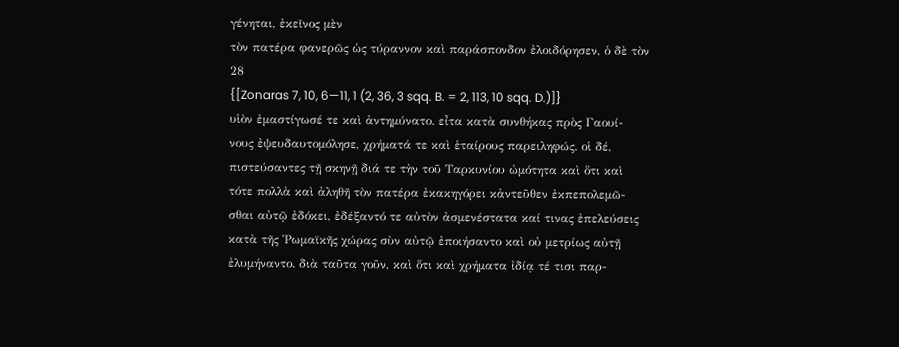γένηται, ἐκεῖνος μὲν
τὸν πατέρα φανερῶς ὡς τύραννον καὶ παράσπονδον ἐλοιδόρησεν, ὁ δὲ τὸν
28
{[Zonaras 7, 10, 6—11, 1 (2, 36, 3 sqq. B. = 2, 113, 10 sqq. D.)]}
υἱὸν ἐμαστίγωσέ τε καὶ ἀντημύνατο. εἶτα κατὰ συνθήκας πρὸς Γαουί-
νους ἐψευδαυτομόλησε, χρήματά τε καὶ ἑταίρους παρειληφώς. οἱ δέ,
πιστεύσαντες τῇ σκηνῇ διά τε τὴν τοῦ Ταρκυνίου ὠμότητα καὶ ὅτι καὶ
τότε πολλὰ καὶ ἀληθῆ τὸν πατέρα ἐκακηγόρει κἀντεῦθεν ἐκπεπολεμῶ-
σθαι αὐτῷ ἐδόκει, ἐδέξαντό τε αὐτὸν ἀσμενέστατα καί τινας ἐπελεύσεις
κατὰ τῆς Ῥωμαϊκῆς χώρας σὺν αὐτῷ ἐποιήσαντο καὶ οὐ μετρίως αὐτῇ
ἐλυμήναντο. διὰ ταῦτα γοῦν, καὶ ὅτι καὶ χρήματα ἰδίᾳ τέ τισι παρ-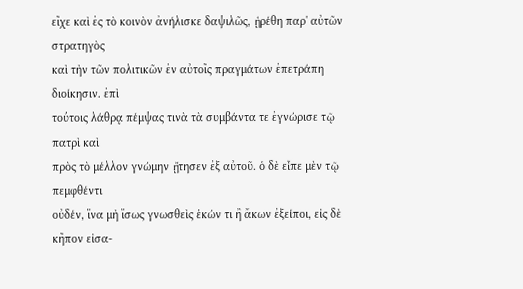εῖχε καὶ ἐς τὸ κοινὸν ἀνήλισκε δαψιλῶς, ᾑρέθη παρ' αὐτῶν στρατηγὸς
καὶ τὴν τῶν πολιτικῶν ἐν αὐτοῖς πραγμάτων ἐπετράπη διοίκησιν. ἐπὶ
τούτοις λάθρᾳ πέμψας τινὰ τὰ συμβάντα τε ἐγνώρισε τῷ πατρὶ καὶ
πρὸς τὸ μέλλον γνώμην ᾔτησεν ἐξ αὐτοῦ. ὁ δὲ εἶπε μὲν τῷ πεμφθέντι
οὐδέν, ἵνα μὴ ἴσως γνωσθεὶς ἑκών τι ἢ ἄκων ἐξείποι, εἰς δὲ κῆπον εἰσα-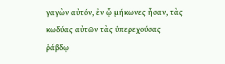γαγὼν αὐτόν, ἐν ᾧ μήκωνες ἦσαν, τὰς κωδύας αὐτῶν τὰς ὑπερεχούσας
ῥάβδῳ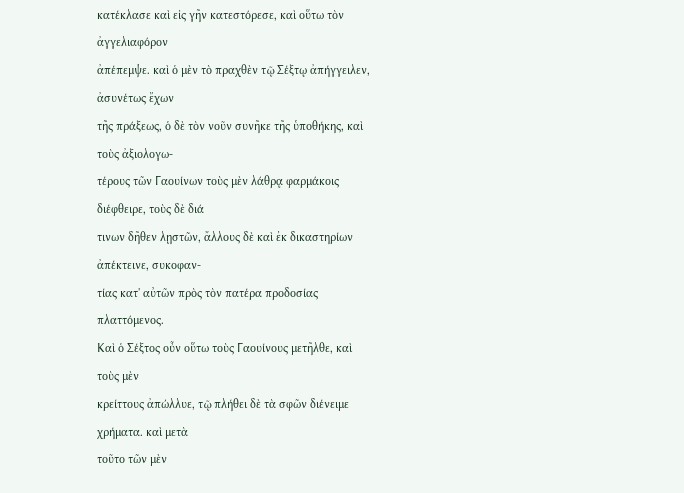κατέκλασε καὶ εἰς γῆν κατεστόρεσε, καὶ οὕτω τὸν ἀγγελιαφόρον
ἀπέπεμψε. καὶ ὁ μὲν τὸ πραχθὲν τῷ Σέξτῳ ἀπήγγειλεν, ἀσυνέτως ἔχων
τῆς πράξεως, ὁ δὲ τὸν νοῦν συνῆκε τῆς ὑποθήκης, καὶ τοὺς ἀξιολογω-
τέρους τῶν Γαουίνων τοὺς μὲν λάθρᾳ φαρμάκοις διέφθειρε, τοὺς δὲ διά
τινων δῆθεν λῃστῶν, ἄλλους δὲ καὶ ἐκ δικαστηρίων ἀπέκτεινε, συκοφαν-
τίας κατ' αὐτῶν πρὸς τὸν πατέρα προδοσίας πλαττόμενος.
Καὶ ὁ Σέξτος οὖν οὕτω τοὺς Γαουίνους μετῆλθε, καὶ τοὺς μὲν
κρείττους ἀπώλλυε, τῷ πλήθει δὲ τὰ σφῶν διένειμε χρήματα. καὶ μετὰ
τοῦτο τῶν μὲν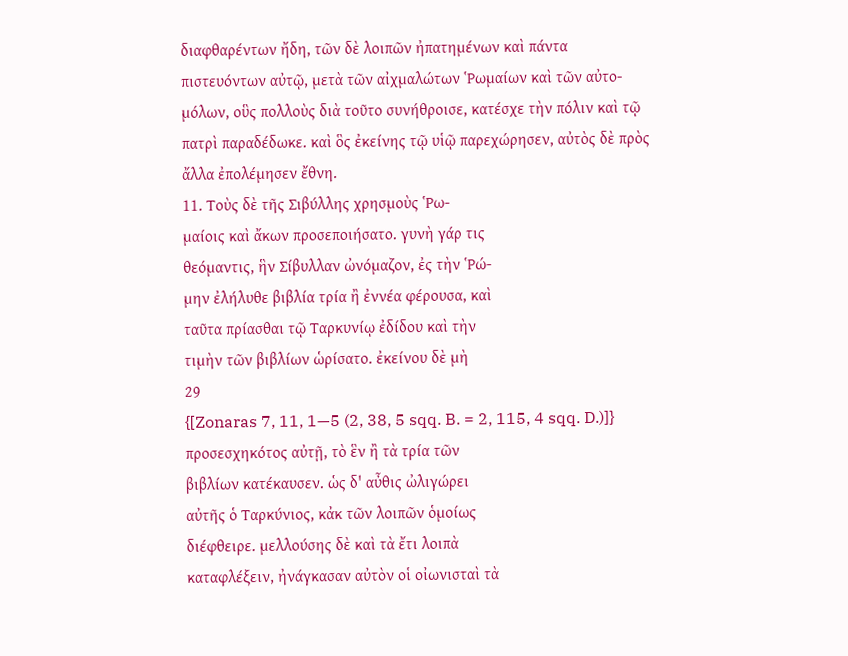διαφθαρέντων ἤδη, τῶν δὲ λοιπῶν ἠπατημένων καὶ πάντα
πιστευόντων αὐτῷ, μετὰ τῶν αἰχμαλώτων Ῥωμαίων καὶ τῶν αὐτο-
μόλων, οὓς πολλοὺς διὰ τοῦτο συνήθροισε, κατέσχε τὴν πόλιν καὶ τῷ
πατρὶ παραδέδωκε. καὶ ὃς ἐκείνης τῷ υἱῷ παρεχώρησεν, αὐτὸς δὲ πρὸς
ἄλλα ἐπολέμησεν ἔθνη.
11. Τοὺς δὲ τῆς Σιβύλλης χρησμοὺς Ῥω-
μαίοις καὶ ἄκων προσεποιήσατο. γυνὴ γάρ τις
θεόμαντις, ἣν Σίβυλλαν ὠνόμαζον, ἐς τὴν Ῥώ-
μην ἐλήλυθε βιβλία τρία ἢ ἐννέα φέρουσα, καὶ
ταῦτα πρίασθαι τῷ Ταρκυνίῳ ἐδίδου καὶ τὴν
τιμὴν τῶν βιβλίων ὡρίσατο. ἐκείνου δὲ μὴ
29
{[Zonaras 7, 11, 1—5 (2, 38, 5 sqq. B. = 2, 115, 4 sqq. D.)]}
προσεσχηκότος αὐτῇ, τὸ ἓν ἢ τὰ τρία τῶν
βιβλίων κατέκαυσεν. ὡς δ' αὖθις ὠλιγώρει
αὐτῆς ὁ Ταρκύνιος, κἀκ τῶν λοιπῶν ὁμοίως
διέφθειρε. μελλούσης δὲ καὶ τὰ ἔτι λοιπὰ
καταφλέξειν, ἠνάγκασαν αὐτὸν οἱ οἰωνισταὶ τὰ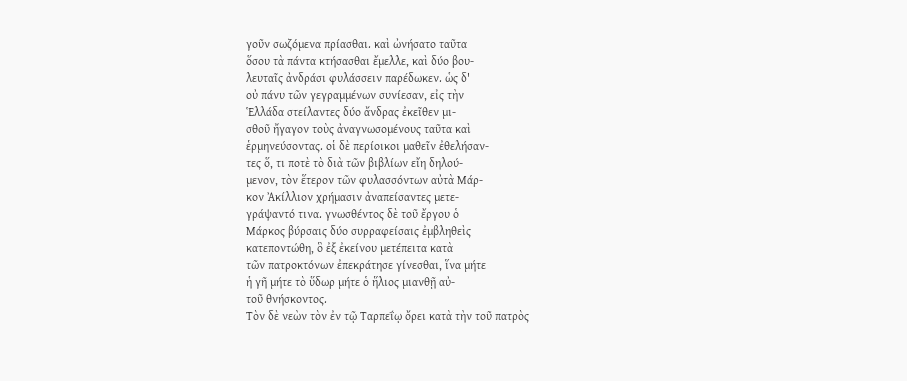γοῦν σωζόμενα πρίασθαι. καὶ ὠνήσατο ταῦτα
ὅσου τὰ πάντα κτήσασθαι ἔμελλε, καὶ δύο βου-
λευταῖς ἀνδράσι φυλάσσειν παρέδωκεν. ὡς δ'
οὐ πάνυ τῶν γεγραμμένων συνίεσαν, εἰς τὴν
Ἑλλάδα στείλαντες δύο ἄνδρας ἐκεῖθεν μι-
σθοῦ ἤγαγον τοὺς ἀναγνωσομένους ταῦτα καὶ
ἑρμηνεύσοντας. οἱ δὲ περίοικοι μαθεῖν ἐθελήσαν-
τες ὅ, τι ποτὲ τὸ διὰ τῶν βιβλίων εἴη δηλού-
μενον, τὸν ἕτερον τῶν φυλασσόντων αὐτὰ Μάρ-
κον Ἀκίλλιον χρήμασιν ἀναπείσαντες μετε-
γράψαντό τινα. γνωσθέντος δὲ τοῦ ἔργου ὁ
Μάρκος βύρσαις δύο συρραφείσαις ἐμβληθεὶς
κατεποντώθη, ὃ ἐξ ἐκείνου μετέπειτα κατὰ
τῶν πατροκτόνων ἐπεκράτησε γίνεσθαι, ἵνα μήτε
ἡ γῆ μήτε τὸ ὕδωρ μήτε ὁ ἥλιος μιανθῇ αὐ-
τοῦ θνήσκοντος.
Τὸν δὲ νεὼν τὸν ἐν τῷ Ταρπεΐῳ ὄρει κατὰ τὴν τοῦ πατρὸς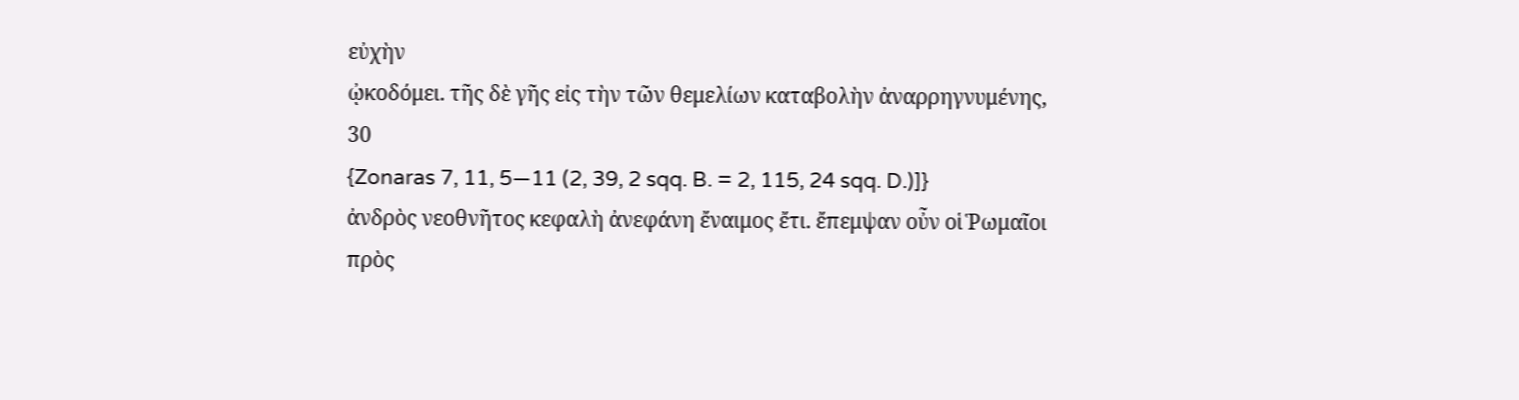εὐχὴν
ᾠκοδόμει. τῆς δὲ γῆς εἰς τὴν τῶν θεμελίων καταβολὴν ἀναρρηγνυμένης,
30
{Zonaras 7, 11, 5—11 (2, 39, 2 sqq. B. = 2, 115, 24 sqq. D.)]}
ἀνδρὸς νεοθνῆτος κεφαλὴ ἀνεφάνη ἔναιμος ἔτι. ἔπεμψαν οὖν οἱ Ῥωμαῖοι
πρὸς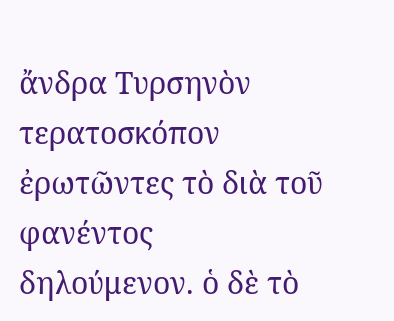ἄνδρα Τυρσηνὸν τερατοσκόπον ἐρωτῶντες τὸ διὰ τοῦ φανέντος
δηλούμενον. ὁ δὲ τὸ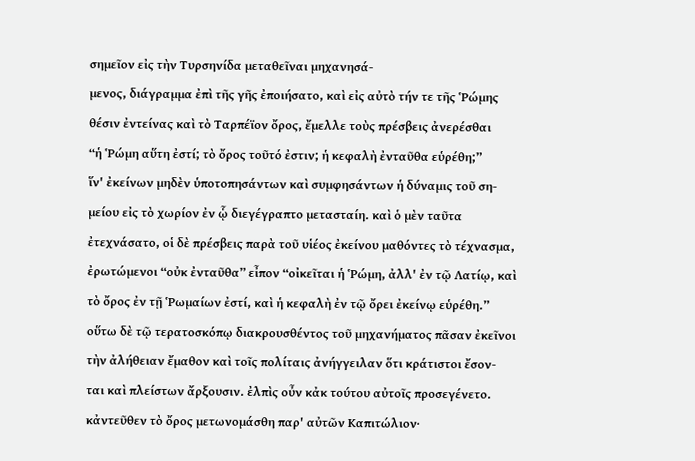σημεῖον εἰς τὴν Τυρσηνίδα μεταθεῖναι μηχανησά-
μενος, διάγραμμα ἐπὶ τῆς γῆς ἐποιήσατο, καὶ εἰς αὐτὸ τήν τε τῆς Ῥώμης
θέσιν ἐντείνας καὶ τὸ Ταρπέϊον ὄρος, ἔμελλε τοὺς πρέσβεις ἀνερέσθαι
“ἡ Ῥώμη αὕτη ἐστί; τὸ ὄρος τοῦτό ἐστιν; ἡ κεφαλὴ ἐνταῦθα εὑρέθη;”
ἵν' ἐκείνων μηδὲν ὑποτοπησάντων καὶ συμφησάντων ἡ δύναμις τοῦ ση-
μείου εἰς τὸ χωρίον ἐν ᾧ διεγέγραπτο μετασταίη. καὶ ὁ μὲν ταῦτα
ἐτεχνάσατο, οἱ δὲ πρέσβεις παρὰ τοῦ υἱέος ἐκείνου μαθόντες τὸ τέχνασμα,
ἐρωτώμενοι “οὐκ ἐνταῦθα” εἶπον “οἰκεῖται ἡ Ῥώμη, ἀλλ' ἐν τῷ Λατίῳ, καὶ
τὸ ὄρος ἐν τῇ Ῥωμαίων ἐστί, καὶ ἡ κεφαλὴ ἐν τῷ ὄρει ἐκείνῳ εὑρέθη.”
οὕτω δὲ τῷ τερατοσκόπῳ διακρουσθέντος τοῦ μηχανήματος πᾶσαν ἐκεῖνοι
τὴν ἀλήθειαν ἔμαθον καὶ τοῖς πολίταις ἀνήγγειλαν ὅτι κράτιστοι ἔσον-
ται καὶ πλείστων ἄρξουσιν. ἐλπὶς οὖν κἀκ τούτου αὐτοῖς προσεγένετο.
κἀντεῦθεν τὸ ὄρος μετωνομάσθη παρ' αὐτῶν Καπιτώλιον·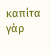καπίτα γὰρ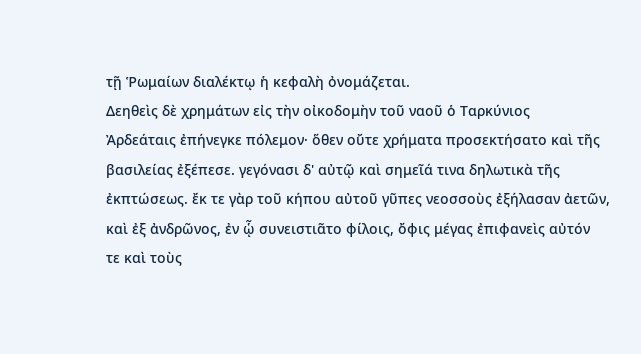τῇ Ῥωμαίων διαλέκτῳ ἡ κεφαλὴ ὀνομάζεται.
Δεηθεὶς δὲ χρημάτων εἰς τὴν οἰκοδομὴν τοῦ ναοῦ ὁ Ταρκύνιος
Ἀρδεάταις ἐπήνεγκε πόλεμον· ὅθεν οὔτε χρήματα προσεκτήσατο καὶ τῆς
βασιλείας ἐξέπεσε. γεγόνασι δ' αὐτῷ καὶ σημεῖά τινα δηλωτικὰ τῆς
ἐκπτώσεως. ἔκ τε γὰρ τοῦ κήπου αὐτοῦ γῦπες νεοσσοὺς ἐξήλασαν ἀετῶν,
καὶ ἐξ ἀνδρῶνος, ἐν ᾧ συνειστιᾶτο φίλοις, ὄφις μέγας ἐπιφανεὶς αὐτόν
τε καὶ τοὺς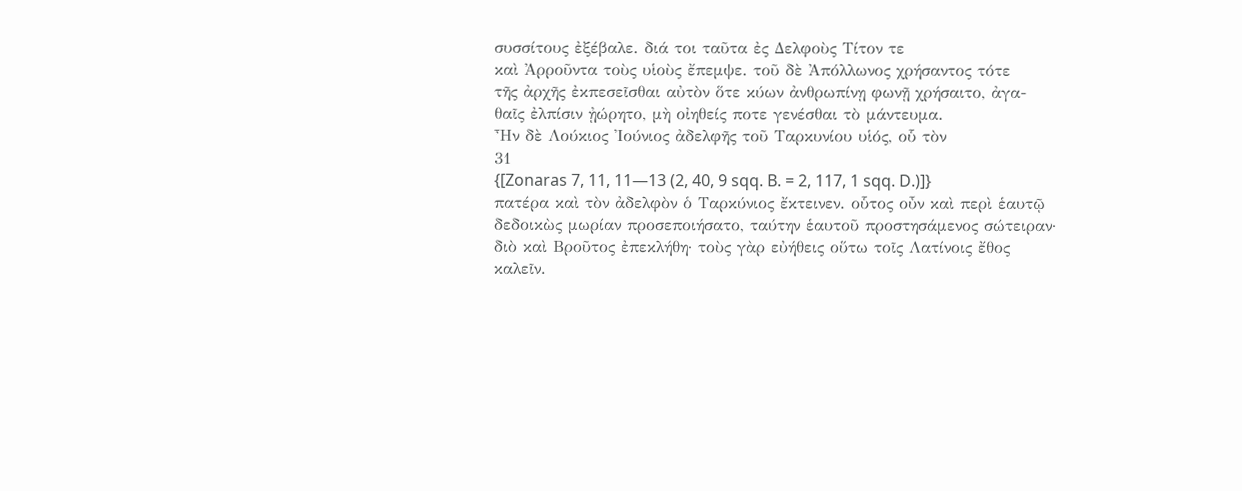συσσίτους ἐξέβαλε. διά τοι ταῦτα ἐς Δελφοὺς Τίτον τε
καὶ Ἀρροῦντα τοὺς υἱοὺς ἔπεμψε. τοῦ δὲ Ἀπόλλωνος χρήσαντος τότε
τῆς ἀρχῆς ἐκπεσεῖσθαι αὐτὸν ὅτε κύων ἀνθρωπίνῃ φωνῇ χρήσαιτο, ἀγα-
θαῖς ἐλπίσιν ᾐώρητο, μὴ οἰηθείς ποτε γενέσθαι τὸ μάντευμα.
Ἦν δὲ Λούκιος Ἰούνιος ἀδελφῆς τοῦ Ταρκυνίου υἱός, οὗ τὸν
31
{[Zonaras 7, 11, 11—13 (2, 40, 9 sqq. B. = 2, 117, 1 sqq. D.)]}
πατέρα καὶ τὸν ἀδελφὸν ὁ Ταρκύνιος ἔκτεινεν. οὗτος οὖν καὶ περὶ ἑαυτῷ
δεδοικὼς μωρίαν προσεποιήσατο, ταύτην ἑαυτοῦ προστησάμενος σώτειραν·
διὸ καὶ Βροῦτος ἐπεκλήθη· τοὺς γὰρ εὐήθεις οὕτω τοῖς Λατίνοις ἔθος
καλεῖν.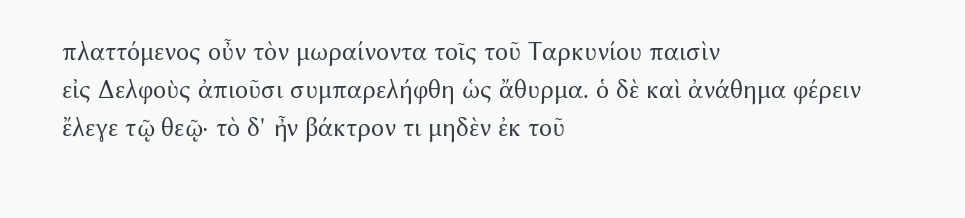πλαττόμενος οὖν τὸν μωραίνοντα τοῖς τοῦ Ταρκυνίου παισὶν
εἰς Δελφοὺς ἀπιοῦσι συμπαρελήφθη ὡς ἄθυρμα. ὁ δὲ καὶ ἀνάθημα φέρειν
ἔλεγε τῷ θεῷ· τὸ δ' ἦν βάκτρον τι μηδὲν ἐκ τοῦ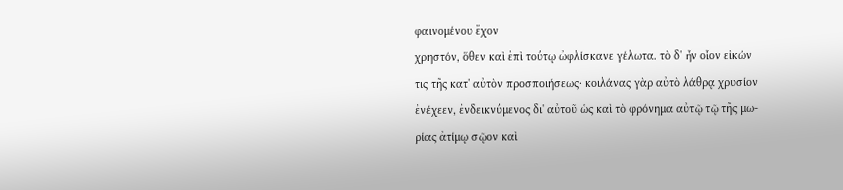φαινομένου ἔχον
χρηστόν, ὅθεν καὶ ἐπὶ τούτῳ ὠφλίσκανε γέλωτα. τὸ δ' ἦν οἷον εἰκών
τις τῆς κατ' αὐτὸν προσποιήσεως· κοιλάνας γὰρ αὐτὸ λάθρᾳ χρυσίον
ἐνέχεεν, ἐνδεικνύμενος δι' αὐτοῦ ὡς καὶ τὸ φρόνημα αὐτῷ τῷ τῆς μω-
ρίας ἀτίμῳ σῷον καὶ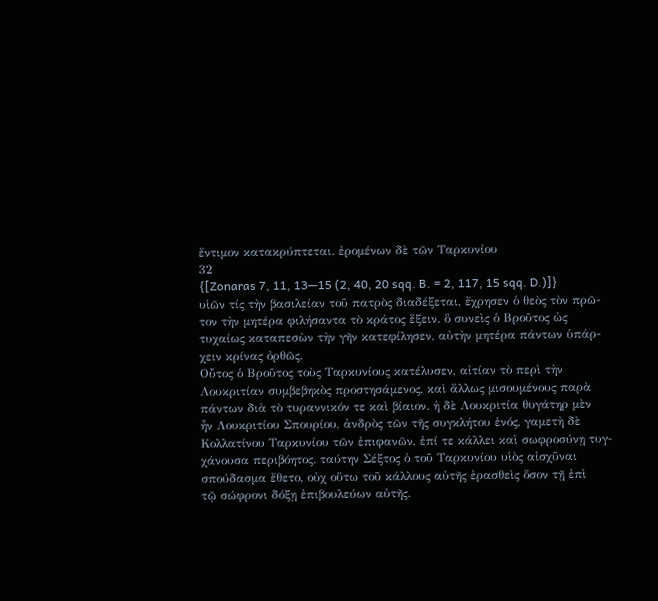ἔντιμον κατακρύπτεται. ἐρομένων δὲ τῶν Ταρκυνίου
32
{[Zonaras 7, 11, 13—15 (2, 40, 20 sqq. B. = 2, 117, 15 sqq. D.)]}
υἱῶν τίς τὴν βασιλείαν τοῦ πατρὸς διαδέξεται, ἔχρησεν ὁ θεὸς τὸν πρῶ-
τον τὴν μητέρα φιλήσαντα τὸ κράτος ἕξειν. ὃ συνεὶς ὁ Βροῦτος ὡς
τυχαίως καταπεσὼν τὴν γῆν κατεφίλησεν, αὐτὴν μητέρα πάντων ὑπάρ-
χειν κρίνας ὀρθῶς.
Οὗτος ὁ Βροῦτος τοὺς Ταρκυνίους κατέλυσεν, αἰτίαν τὸ περὶ τὴν
Λουκριτίαν συμβεβηκὸς προστησάμενος, καὶ ἄλλως μισουμένους παρὰ
πάντων διὰ τὸ τυραννικόν τε καὶ βίαιον. ἡ δὲ Λουκριτία θυγάτηρ μὲν
ἦν Λουκριτίου Σπουρίου, ἀνδρὸς τῶν τῆς συγκλήτου ἑνός, γαμετὴ δὲ
Κολλατίνου Ταρκυνίου τῶν ἐπιφανῶν, ἐπί τε κάλλει καὶ σωφροσύνῃ τυγ-
χάνουσα περιβόητος. ταύτην Σέξτος ὁ τοῦ Ταρκυνίου υἱὸς αἰσχῦναι
σπούδασμα ἔθετο, οὐχ οὕτω τοῦ κάλλους αὐτῆς ἐρασθεὶς ὅσον τῇ ἐπὶ
τῷ σώφρονι δόξῃ ἐπιβουλεύων αὐτῆς.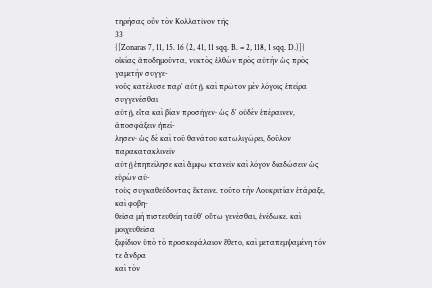τηρήσας οὖν τὸν Κολλατῖνον τῆς
33
{[Zonaras 7, 11, 15. 16 (2, 41, 11 sqq. B. = 2, 118, 1 sqq. D.)]}
οἰκίας ἀποδημοῦντα, νυκτὸς ἐλθὼν πρὸς αὐτὴν ὡς πρὸς γαμετὴν συγγε-
νοῦς κατέλυσε παρ' αὐτῇ. καὶ πρῶτον μὲν λόγοις ἐπείρα συγγενέσθαι
αὐτῇ, εἶτα καὶ βίαν προσῆγεν· ὡς δ' οὐδὲν ἐπέραινεν, ἀποσφάξειν ἠπεί-
λησεν· ὡς δὲ καὶ τοῦ θανάτου κατωλιγώρει, δοῦλον παρακατακλινεῖν
αὐτῇ ἐπηπείλησε καὶ ἄμφω κτανεῖν καὶ λόγον διαδώσειν ὡς εὑρὼν αὐ-
τοὺς συγκαθεύδοντας ἔκτεινε. τοῦτο τὴν Λουκριτίαν ἐτάραξε, καὶ φοβη-
θεῖσα μὴ πιστευθείη ταῦθ' οὕτω γενέσθαι, ἐνέδωκε. καὶ μοιχευθεῖσα
ξιφίδιον ὑπὸ τὸ προσκεφάλαιον ἔθετο, καὶ μεταπεμψαμένη τόν τε ἄνδρα
καὶ τὸν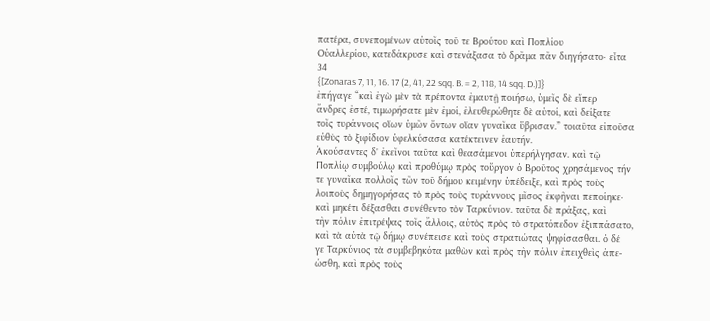πατέρα, συνεπομένων αὐτοῖς τοῦ τε Βρούτου καὶ Ποπλίου
Οὐαλλερίου, κατεδάκρυσε καὶ στενάξασα τὸ δρᾶμα πᾶν διηγήσατο· εἶτα
34
{[Zonaras 7, 11, 16. 17 (2, 41, 22 sqq. B. = 2, 118, 14 sqq. D.)]}
ἐπήγαγε “καὶ ἐγὼ μὲν τὰ πρέποντα ἐμαυτῇ ποιήσω, ὑμεῖς δὲ εἴπερ
ἄνδρες ἐστέ, τιμωρήσατε μὲν ἐμοί, ἐλευθερώθητε δὲ αὐτοί, καὶ δείξατε
τοῖς τυράννοις οἵων ὑμῶν ὄντων οἵαν γυναῖκα ὕβρισαν.” τοιαῦτα εἰποῦσα
εὐθὺς τὸ ξιφίδιον ὑφελκύσασα κατέκτεινεν ἑαυτήν.
Ἀκούσαντες δ' ἐκεῖνοι ταῦτα καὶ θεασάμενοι ὑπερήλγησαν. καὶ τῷ
Ποπλίῳ συμβούλῳ καὶ προθύμῳ πρὸς τοὔργον ὁ Βροῦτος χρησάμενος τήν
τε γυναῖκα πολλοῖς τῶν τοῦ δήμου κειμένην ὑπέδειξε, καὶ πρὸς τοὺς
λοιποὺς δημηγορήσας τὸ πρὸς τοὺς τυράννους μῖσος ἐκφῆναι πεποίηκε·
καὶ μηκέτι δέξασθαι συνέθεντο τὸν Ταρκύνιον. ταῦτα δὲ πράξας, καὶ
τὴν πόλιν ἐπιτρέψας τοῖς ἄλλοις, αὐτὸς πρὸς τὸ στρατόπεδον ἐξιππάσατο,
καὶ τὰ αὐτὰ τῷ δήμῳ συνέπεισε καὶ τοὺς στρατιώτας ψηφίσασθαι. ὁ δέ
γε Ταρκύνιος τὰ συμβεβηκότα μαθὼν καὶ πρὸς τὴν πόλιν ἐπειχθεὶς ἀπε-
ώσθη, καὶ πρὸς τοὺς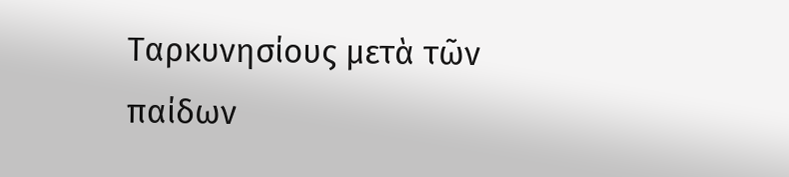Ταρκυνησίους μετὰ τῶν παίδων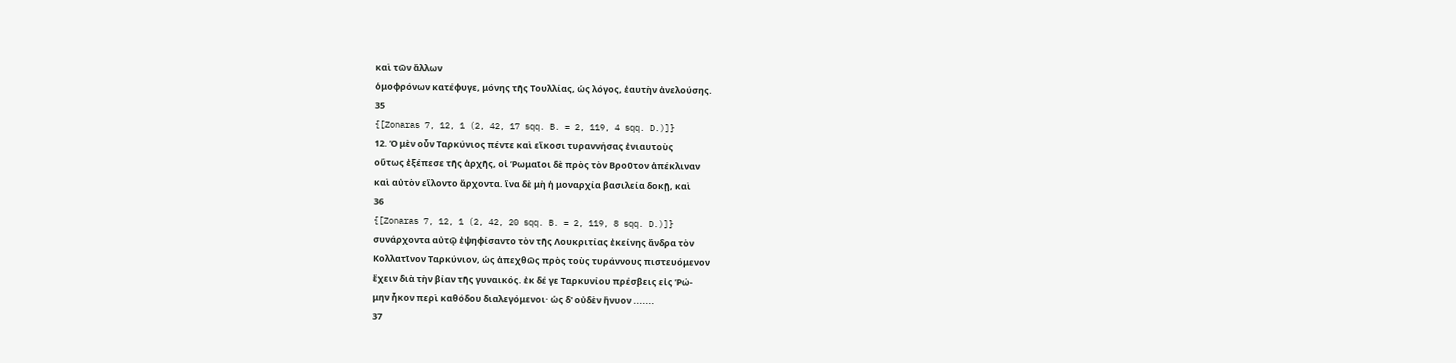καὶ τῶν ἄλλων
ὁμοφρόνων κατέφυγε, μόνης τῆς Τουλλίας, ὡς λόγος, ἑαυτὴν ἀνελούσης.
35
{[Zonaras 7, 12, 1 (2, 42, 17 sqq. B. = 2, 119, 4 sqq. D.)]}
12. Ὁ μὲν οὖν Ταρκύνιος πέντε καὶ εἴκοσι τυραννήσας ἐνιαυτοὺς
οὕτως ἐξέπεσε τῆς ἀρχῆς, οἱ Ῥωμαῖοι δὲ πρὸς τὸν Βροῦτον ἀπέκλιναν
καὶ αὐτὸν εἵλοντο ἄρχοντα. ἵνα δὲ μὴ ἡ μοναρχία βασιλεία δοκῇ, καὶ
36
{[Zonaras 7, 12, 1 (2, 42, 20 sqq. B. = 2, 119, 8 sqq. D.)]}
συνάρχοντα αὐτῷ ἐψηφίσαντο τὸν τῆς Λουκριτίας ἐκείνης ἄνδρα τὸν
Κολλατῖνον Ταρκύνιον, ὡς ἀπεχθῶς πρὸς τοὺς τυράννους πιστευόμενον
ἔχειν διὰ τὴν βίαν τῆς γυναικός. ἐκ δέ γε Ταρκυνίου πρέσβεις εἰς Ῥώ-
μην ἧκον περὶ καθόδου διαλεγόμενοι· ὡς δ' οὐδὲν ἤνυον .......
37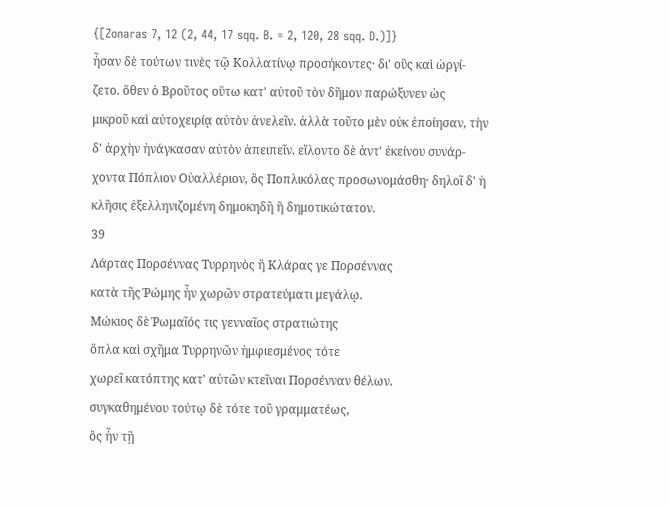{[Zonaras 7, 12 (2, 44, 17 sqq. B. = 2, 120, 28 sqq. D.)]}
ἦσαν δὲ τούτων τινὲς τῷ Κολλατίνῳ προσήκοντες· δι' οὓς καὶ ὠργί-
ζετο. ὅθεν ὁ Βροῦτος οὕτω κατ' αὐτοῦ τὸν δῆμον παρώξυνεν ὡς
μικροῦ καὶ αὐτοχειρίᾳ αὐτὸν ἀνελεῖν. ἀλλὰ τοῦτο μὲν οὐκ ἐποίησαν, τὴν
δ' ἀρχὴν ἠνάγκασαν αὐτὸν ἀπειπεῖν. εἵλοντο δὲ ἀντ' ἐκείνου συνάρ-
χοντα Πόπλιον Οὐαλλέριον, ὃς Ποπλικόλας προσωνομάσθη· δηλοῖ δ' ἡ
κλῆσις ἐξελληνιζομένη δημοκηδῆ ἢ δημοτικώτατον.
39
Λάρτας Πορσέννας Τυρρηνὸς ἢ Κλάρας γε Πορσέννας
κατὰ τῆς Ῥώμης ἦν χωρῶν στρατεύματι μεγάλῳ.
Μώκιος δὲ Ῥωμαῖός τις γενναῖος στρατιώτης
ὅπλα καὶ σχῆμα Τυρρηνῶν ἠμφιεσμένος τότε
χωρεῖ κατόπτης κατ' αὐτῶν κτεῖναι Πορσένναν θέλων.
συγκαθημένου τούτῳ δὲ τότε τοῦ γραμματέως,
ὃς ἦν τῇ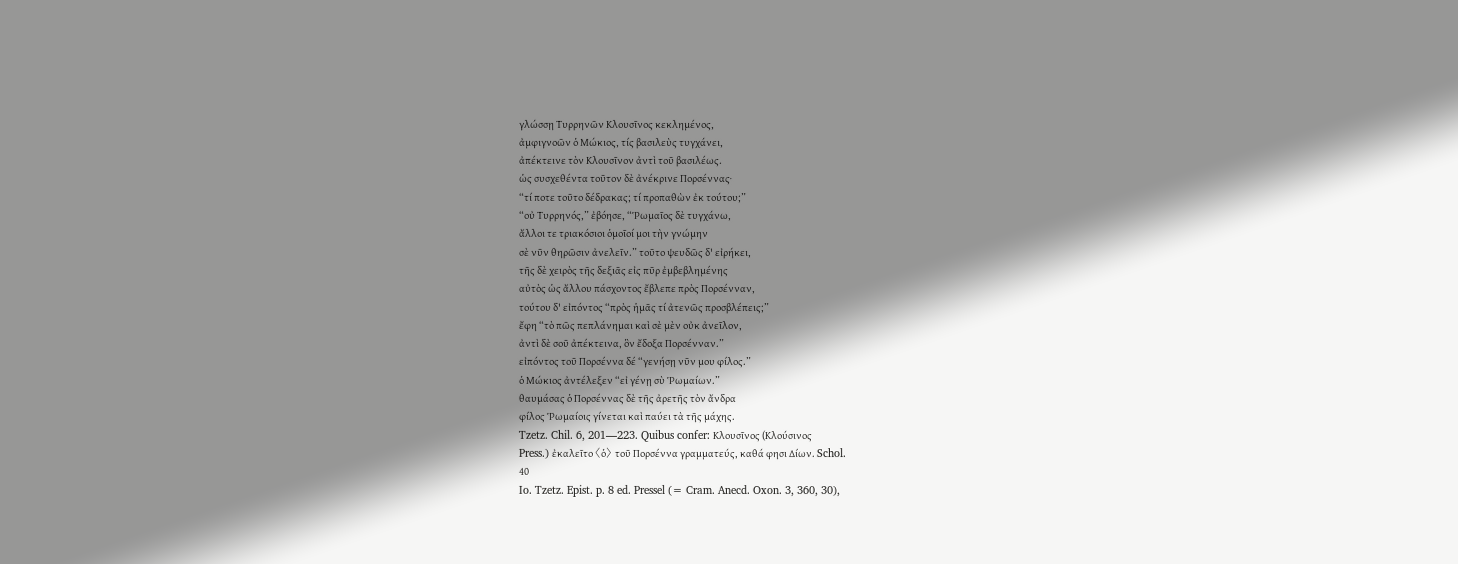γλώσσῃ Τυρρηνῶν Κλουσῖνος κεκλημένος,
ἀμφιγνοῶν ὁ Μώκιος, τίς βασιλεὺς τυγχάνει,
ἀπέκτεινε τὸν Κλουσῖνον ἀντὶ τοῦ βασιλέως.
ὡς συσχεθέντα τοῦτον δὲ ἀνέκρινε Πορσέννας·
“τί ποτε τοῦτο δέδρακας; τί προπαθὼν ἐκ τούτου;”
“οὐ Τυρρηνός,” ἐβόησε, “Ῥωμαῖος δὲ τυγχάνω,
ἄλλοι τε τριακόσιοι ὁμοῖοί μοι τὴν γνώμην
σὲ νῦν θηρῶσιν ἀνελεῖν.” τοῦτο ψευδῶς δ' εἰρήκει,
τῆς δὲ χειρὸς τῆς δεξιᾶς εἰς πῦρ ἐμβεβλημένης
αὐτὸς ὡς ἄλλου πάσχοντος ἔβλεπε πρὸς Πορσένναν,
τούτου δ' εἰπόντος “πρὸς ἡμᾶς τί ἀτενῶς προσβλέπεις;”
ἔφη “τὸ πῶς πεπλάνημαι καὶ σὲ μὲν οὐκ ἀνεῖλον,
ἀντὶ δὲ σοῦ ἀπέκτεινα, ὃν ἔδοξα Πορσένναν.”
εἰπόντος τοῦ Πορσέννα δέ “γενήσῃ νῦν μου φίλος.”
ὁ Μώκιος ἀντέλεξεν “εἰ γένῃ σὺ Ῥωμαίων.”
θαυμάσας ὁ Πορσέννας δὲ τῆς ἀρετῆς τὸν ἄνδρα
φίλος Ῥωμαίοις γίνεται καὶ παύει τὰ τῆς μάχης.
Tzetz. Chil. 6, 201—223. Quibus confer: Κλουσῖνος (Κλούσινος
Press.) ἐκαλεῖτο 〈ὁ〉 τοῦ Πορσέννα γραμματεύς, καθά φησι Δίων. Schol.
40
Io. Tzetz. Epist. p. 8 ed. Pressel (= Cram. Anecd. Oxon. 3, 360, 30),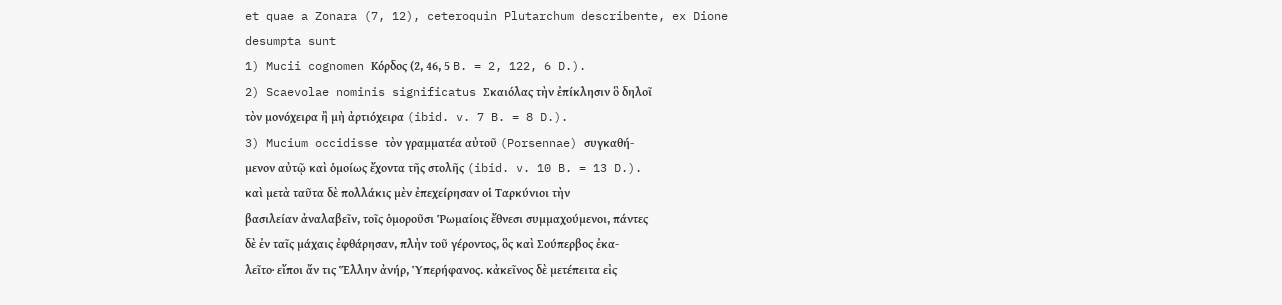et quae a Zonara (7, 12), ceteroquin Plutarchum describente, ex Dione
desumpta sunt
1) Mucii cognomen Κόρδος (2, 46, 5 B. = 2, 122, 6 D.).
2) Scaevolae nominis significatus Σκαιόλας τὴν ἐπίκλησιν ὃ δηλοῖ
τὸν μονόχειρα ἢ μὴ ἀρτιόχειρα (ibid. v. 7 B. = 8 D.).
3) Mucium occidisse τὸν γραμματέα αὐτοῦ (Porsennae) συγκαθή-
μενον αὐτῷ καὶ ὁμοίως ἔχοντα τῆς στολῆς (ibid. v. 10 B. = 13 D.).
καὶ μετὰ ταῦτα δὲ πολλάκις μὲν ἐπεχείρησαν οἱ Ταρκύνιοι τὴν
βασιλείαν ἀναλαβεῖν, τοῖς ὁμοροῦσι Ῥωμαίοις ἔθνεσι συμμαχούμενοι, πάντες
δὲ ἐν ταῖς μάχαις ἐφθάρησαν, πλὴν τοῦ γέροντος, ὃς καὶ Σούπερβος ἐκα-
λεῖτο· εἴποι ἄν τις Ἕλλην ἀνήρ, Ὑπερήφανος. κἀκεῖνος δὲ μετέπειτα εἰς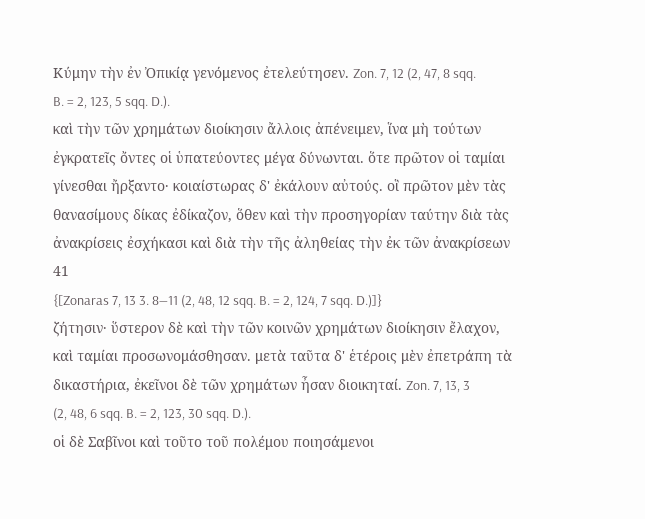Κύμην τὴν ἐν Ὀπικίᾳ γενόμενος ἐτελεύτησεν. Zon. 7, 12 (2, 47, 8 sqq.
B. = 2, 123, 5 sqq. D.).
καὶ τὴν τῶν χρημάτων διοίκησιν ἄλλοις ἀπένειμεν, ἵνα μὴ τούτων
ἐγκρατεῖς ὄντες οἱ ὑπατεύοντες μέγα δύνωνται. ὅτε πρῶτον οἱ ταμίαι
γίνεσθαι ἤρξαντο· κοιαίστωρας δ' ἐκάλουν αὐτούς. οἳ πρῶτον μὲν τὰς
θανασίμους δίκας ἐδίκαζον, ὅθεν καὶ τὴν προσηγορίαν ταύτην διὰ τὰς
ἀνακρίσεις ἐσχήκασι καὶ διὰ τὴν τῆς ἀληθείας τὴν ἐκ τῶν ἀνακρίσεων
41
{[Zonaras 7, 13 3. 8—11 (2, 48, 12 sqq. B. = 2, 124, 7 sqq. D.)]}
ζήτησιν· ὕστερον δὲ καὶ τὴν τῶν κοινῶν χρημάτων διοίκησιν ἔλαχον,
καὶ ταμίαι προσωνομάσθησαν. μετὰ ταῦτα δ' ἑτέροις μὲν ἐπετράπη τὰ
δικαστήρια, ἐκεῖνοι δὲ τῶν χρημάτων ἦσαν διοικηταί. Zon. 7, 13, 3
(2, 48, 6 sqq. B. = 2, 123, 30 sqq. D.).
οἱ δὲ Σαβῖνοι καὶ τοῦτο τοῦ πολέμου ποιησάμενοι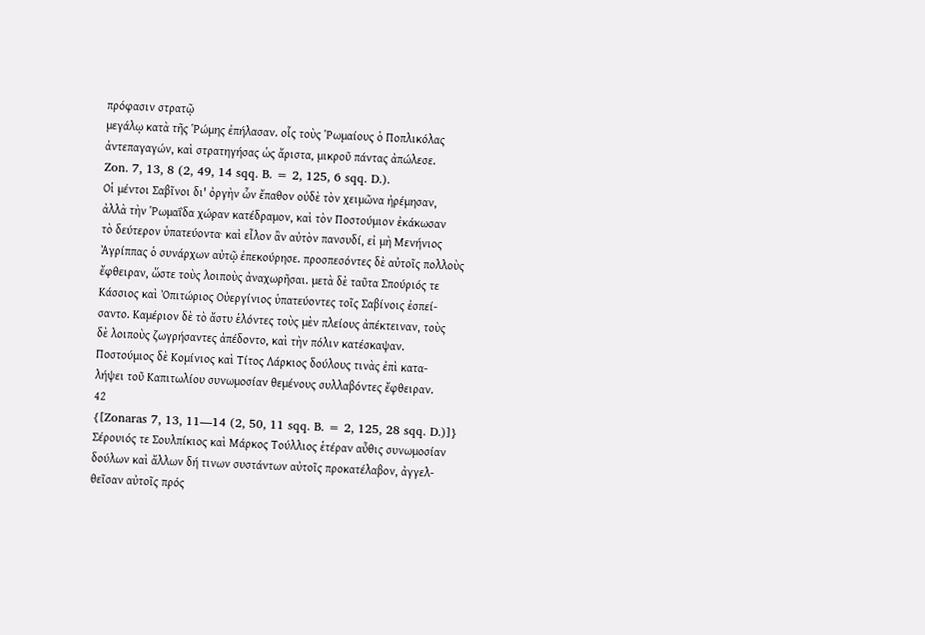πρόφασιν στρατῷ
μεγάλῳ κατὰ τῆς Ῥώμης ἐπήλασαν. οἷς τοὺς Ῥωμαίους ὁ Ποπλικόλας
ἀντεπαγαγών, καὶ στρατηγήσας ὡς ἄριστα, μικροῦ πάντας ἀπώλεσε.
Zon. 7, 13, 8 (2, 49, 14 sqq. B. = 2, 125, 6 sqq. D.).
Οἱ μέντοι Σαβῖνοι δι' ὀργὴν ὧν ἔπαθον οὐδὲ τὸν χειμῶνα ἠρέμησαν,
ἀλλὰ τὴν Ῥωμαΐδα χώραν κατέδραμον, καὶ τὸν Ποστούμιον ἐκάκωσαν
τὸ δεύτερον ὑπατεύοντα· καὶ εἷλον ἂν αὐτὸν πανσυδί, εἰ μὴ Μενήνιος
Ἀγρίππας ὁ συνάρχων αὐτῷ ἐπεκούρησε. προσπεσόντες δὲ αὐτοῖς πολλοὺς
ἔφθειραν, ὥστε τοὺς λοιποὺς ἀναχωρῆσαι. μετὰ δὲ ταῦτα Σπούριός τε
Κάσσιος καὶ Ὀπιτώριος Οὐεργίνιος ὑπατεύοντες τοῖς Σαβίνοις ἐσπεί-
σαντο. Καμέριον δὲ τὸ ἄστυ ἑλόντες τοὺς μὲν πλείους ἀπέκτειναν, τοὺς
δὲ λοιποὺς ζωγρήσαντες ἀπέδοντο, καὶ τὴν πόλιν κατέσκαψαν.
Ποστούμιος δὲ Κομίνιος καὶ Τίτος Λάρκιος δούλους τινὰς ἐπὶ κατα-
λήψει τοῦ Καπιτωλίου συνωμοσίαν θεμένους συλλαβόντες ἔφθειραν.
42
{[Zonaras 7, 13, 11—14 (2, 50, 11 sqq. B. = 2, 125, 28 sqq. D.)]}
Σέρουιός τε Σουλπίκιος καὶ Μάρκος Τούλλιος ἑτέραν αὖθις συνωμοσίαν
δούλων καὶ ἄλλων δή τινων συστάντων αὐτοῖς προκατέλαβον, ἀγγελ-
θεῖσαν αὐτοῖς πρός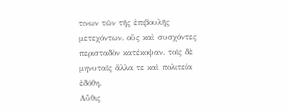τινων τῶν τῆς ἐπιβουλῆς μετεχόντων. οὓς καὶ συσχόντες
περισταδὸν κατέκοψαν. τοῖς δὲ μηνυταῖς ἄλλα τε καὶ πολιτεία ἐδόθη.
Αὖθις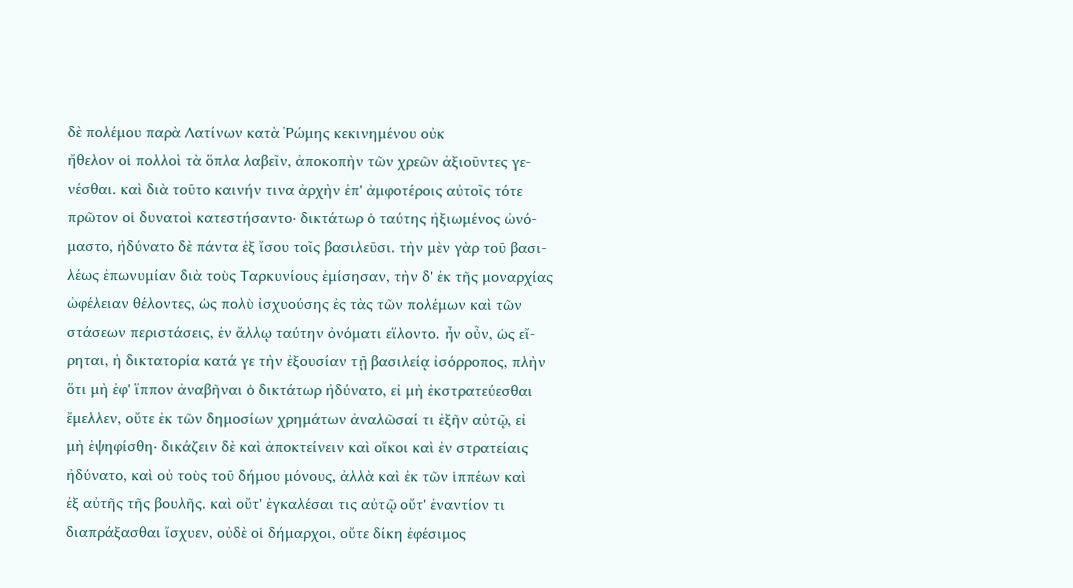δὲ πολέμου παρὰ Λατίνων κατὰ Ῥώμης κεκινημένου οὐκ
ἤθελον οἱ πολλοὶ τὰ ὅπλα λαβεῖν, ἀποκοπὴν τῶν χρεῶν ἀξιοῦντες γε-
νέσθαι. καὶ διὰ τοῦτο καινήν τινα ἀρχὴν ἐπ' ἀμφοτέροις αὐτοῖς τότε
πρῶτον οἱ δυνατοὶ κατεστήσαντο· δικτάτωρ ὁ ταύτης ἠξιωμένος ὠνό-
μαστο, ἠδύνατο δὲ πάντα ἐξ ἴσου τοῖς βασιλεῦσι. τὴν μὲν γὰρ τοῦ βασι-
λέως ἐπωνυμίαν διὰ τοὺς Ταρκυνίους ἐμίσησαν, τὴν δ' ἐκ τῆς μοναρχίας
ὠφέλειαν θέλοντες, ὡς πολὺ ἰσχυούσης ἐς τὰς τῶν πολέμων καὶ τῶν
στάσεων περιστάσεις, ἐν ἄλλῳ ταύτην ὀνόματι εἵλοντο. ἦν οὖν, ὡς εἴ-
ρηται, ἡ δικτατορία κατά γε τὴν ἐξουσίαν τῇ βασιλείᾳ ἰσόρροπος, πλὴν
ὅτι μὴ ἐφ' ἵππον ἀναβῆναι ὁ δικτάτωρ ἠδύνατο, εἰ μὴ ἐκστρατεύεσθαι
ἔμελλεν, οὔτε ἐκ τῶν δημοσίων χρημάτων ἀναλῶσαί τι ἐξῆν αὐτῷ, εἰ
μὴ ἐψηφίσθη· δικάζειν δὲ καὶ ἀποκτείνειν καὶ οἴκοι καὶ ἐν στρατείαις
ἠδύνατο, καὶ οὐ τοὺς τοῦ δήμου μόνους, ἀλλὰ καὶ ἐκ τῶν ἱππέων καὶ
ἐξ αὐτῆς τῆς βουλῆς. καὶ οὔτ' ἐγκαλέσαι τις αὐτῷ οὔτ' ἐναντίον τι
διαπράξασθαι ἴσχυεν, οὐδὲ οἱ δήμαρχοι, οὔτε δίκη ἐφέσιμος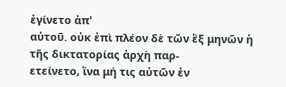ἐγίνετο ἀπ'
αὐτοῦ. οὐκ ἐπὶ πλέον δὲ τῶν ἓξ μηνῶν ἡ τῆς δικτατορίας ἀρχὴ παρ-
ετείνετο, ἵνα μή τις αὐτῶν ἐν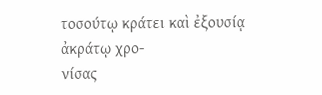τοσούτῳ κράτει καὶ ἐξουσίᾳ ἀκράτῳ χρο-
νίσας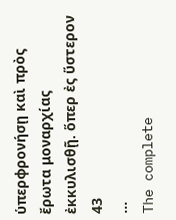ὑπερφρονήσῃ καὶ πρὸς ἔρωτα μοναρχίας ἐκκυλισθῇ. ὅπερ ἐς ὕστερον
43
…
The complete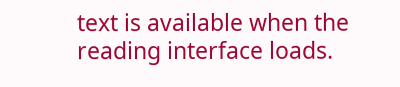text is available when the reading interface loads.